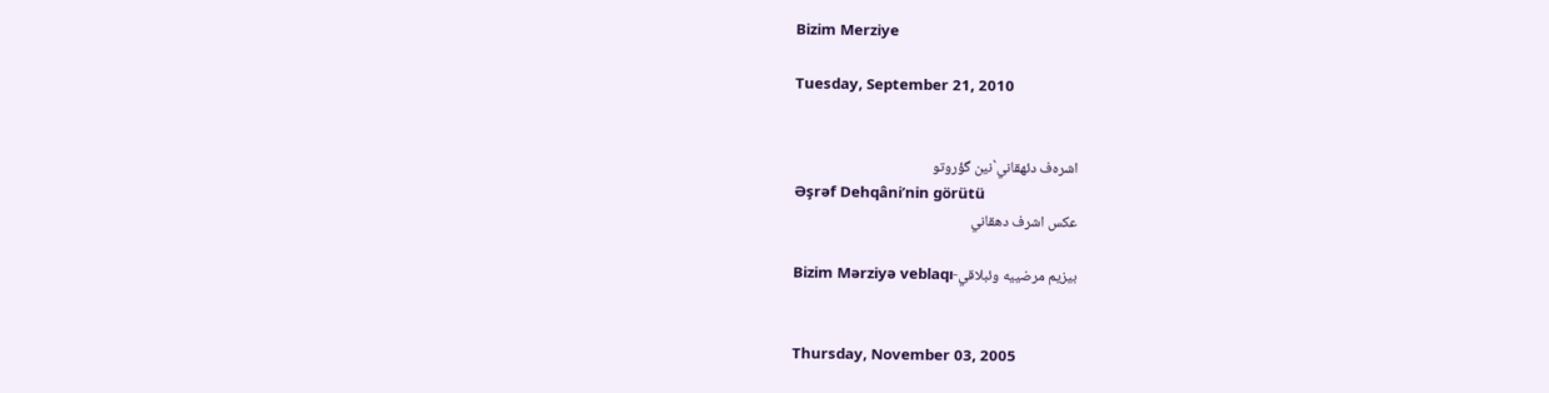Bizim Merziye

Tuesday, September 21, 2010


اشره‌ف دئهقاني`نين گؤروتو
Əşrǝf Dehqâni’nin görütü
عكس اشرف دهقاني

بيزيم مرضييه وئبلاقي-Bizim Mǝrziyǝ veblaqı


Thursday, November 03, 2005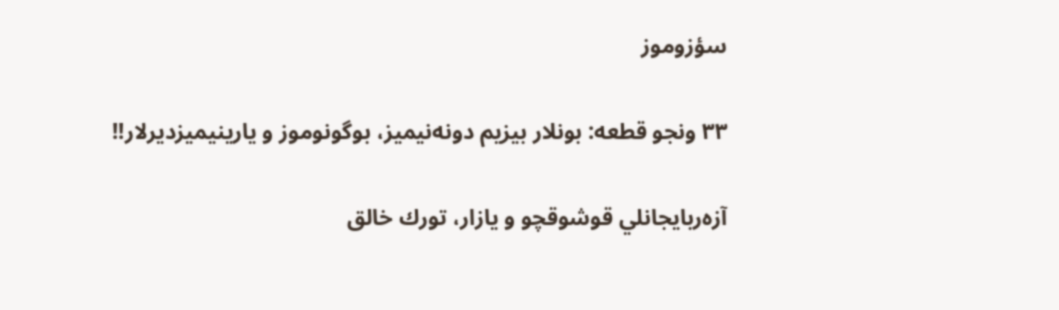سؤزوموز

٣٣ ونجو قطعه: بونلار بيزيم دونه‌نيميز، بوگونوموز و يارينيميزديرلار!!

آزه‌ربايجانلي قوشوقچو و يازار، تورك خالق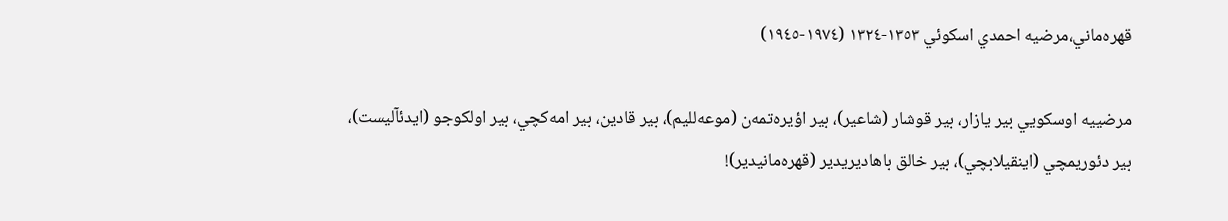قهره‌ماني،مرضيه احمدي اسكوئي ١٣٥٣-١٣٢٤ (١٩٧٤-١٩٤٥)

مرضييه اوسكويي بير يازار، بير قوشار (شاعير)، بير اؤيره‌تمه‌ن (موعه‌لليم)، بير قادين، بير امه‌كچي، بير اولكوجو (ايدئآليست)، بير دئوريمچي (اينقيلابچي)، بير خالق باهاديريدير (قهره‌مانيدير)!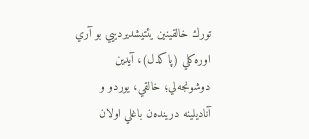تورك خالقينين يئتيشديردييي بو آري اوره‌كلي (پاكدل)، آيدين دوشونجه‌لي؛ خالقي، يوردو و آناديلينه درينده‌ن باغلي اولان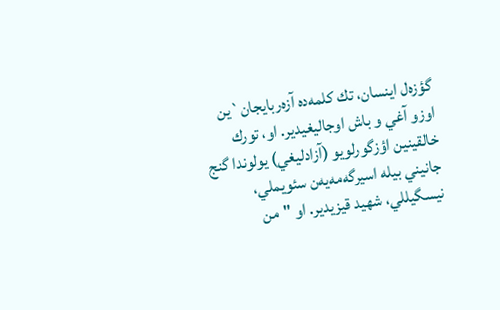گؤزه‌ل اينسان، تك كلمه‌ده آزه‌ربايجان`ين اوزو آغي و باش اوجاليغيدير. او، تورك خالقينين اؤزگورلويو (آزادليغي) يولوندا گنج جانيني بيله اسيرگه‌مه‌يه‌ن سئويملي، نيسگيللي، شهيد قيزيدير. او "من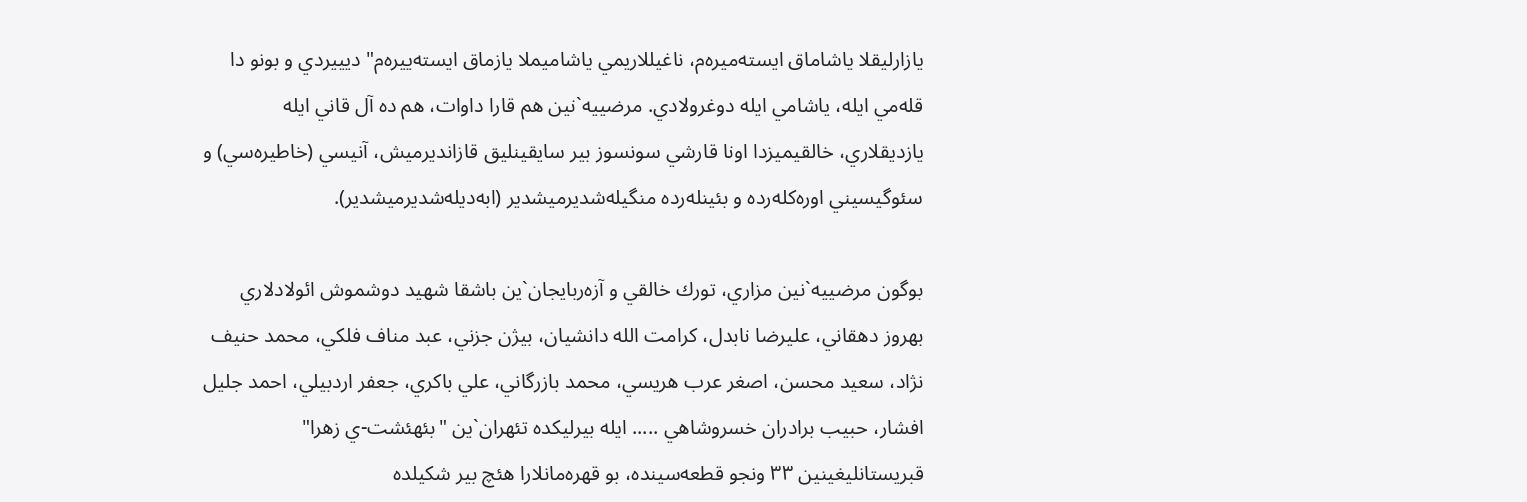يازارليقلا ياشاماق ايسته‌ميره‌م، ناغيللاريمي ياشاميملا يازماق ايسته‌ييره‌م" ديييردي و بونو دا قله‌مي ايله، ياشامي ايله دوغرولادي. مرضييه`نين هم قارا داوات، هم ده آل قاني ايله يازديقلاري، خالقيميزدا اونا قارشي سونسوز بير سايقينليق قازانديرميش، آنيسي (خاطيره‌سي) و سئوگيسيني اوره‌كله‌رده و بئينله‌رده منگيله‌شديرميشدير (ابه‌ديله‌شديرميشدير).

بوگون مرضييه`نين مزاري، تورك خالقي و آزه‌ربايجان`ين باشقا شهيد دوشموش ائولادلاري بهروز دهقاني، عليرضا نابدل، كرامت الله دانشيان، بيژن جزني، عبد مناف فلكي، محمد حنيف نژاد، سعيد محسن، اصغر عرب هريسي، محمد بازرگاني، علي باكري، جعفر اردبيلي، احمد جليل افشار، حبيب برادران خسروشاهي ..... ايله بيرليكده تئهران`ين "بئهئشت-ي زهرا" قبريستانليغينين ٣٣ ونجو قطعه‌سينده، بو قهره‌مانلارا هئچ بير شكيلده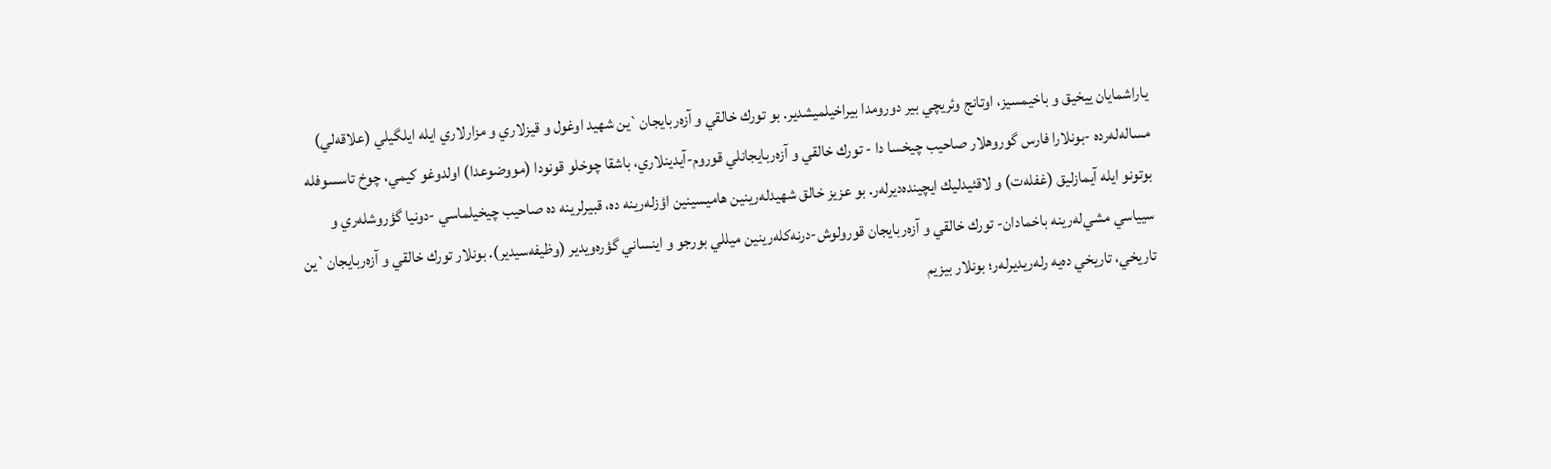ياراشمايان ييخيق و باخيمسيز، اوتانج وئريچي بير دورومدا بيراخيلميشدير. بو تورك خالقي و آزه‌ربايجان`ين شهيد اوغول و قيزلاري و مزارلاري ايله ايلگيلي (علاقه‌لي) مساله‌له‌رده -بونلارا فارس گوروهلار صاحيب چيخسا دا - تورك خالقي و آزه‌ربايجانلي قوروم-آيدينلاري، باشقا چوخلو قونودا (مووضوعدا) اولدوغو كيمي، چوخ تاسسوفله بوتونو ايله آيمازليق (غفله‌ت) و لاقئيدليك ايچينده‌ديرله‌ر. بو عزيز خالق شهيدله‌رينين هاميسينين اؤزله‌رينه ده، قبيرلرينه ده صاحيب چيخيلماسي -دونيا گؤروشله‌ري و سيياسي مشي‌له‌رينه باخمادان- تورك خالقي و آزه‌ربايجان قورولوش-درنه‌كله‌رينين ميللي بورجو و اينساني گؤره‌ويدير (وظيفه‌سيدير). بونلار تورك خالقي و آزه‌ربايجان`ين تاريخي، تاريخي ده‌يه رله‌ريديرله‌ر؛ بونلار بيزيم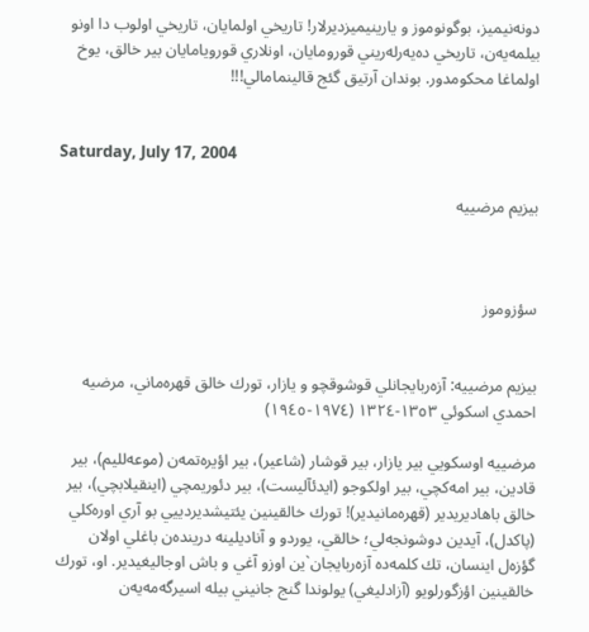دونه‌نيميز، بوگونوموز و يارينيميزديرلار! تاريخي اولمايان، تاريخي اولوب دا اونو بيلمه‌يه‌ن، تاريخي ده‌يه‌رله‌ريني قورومايان، اونلاري قورويامايان بير خالق، يوخ اولماغا محكومدور. بوندان آرتيق گئج قالينمامالي!!!


Saturday, July 17, 2004

بيزيم مرضييه



سؤزوموز


بيزيم مرضييه: آزه‌ربايجانلي قوشوقچو و يازار، تورك خالق قهره‌ماني، مرضيه احمدي اسكوئي ١٣٥٣-١٣٢٤ (١٩٧٤-١٩٤٥)

مرضييه اوسكويي بير يازار، بير قوشار (شاعير)، بير اؤيره‌تمه‌ن (موعه‌لليم)، بير قادين، بير امه‌كچي، بير اولكوجو (ايدئآليست)، بير دئوريمچي (اينقيلابچي)، بير خالق باهاديريدير (قهره‌مانيدير)! تورك خالقينين يئتيشديردييي بو آري اوره‌كلي (پاكدل)، آيدين دوشونجه‌لي؛ خالقي، يوردو و آناديلينه درينده‌ن باغلي اولان گؤزه‌ل اينسان، تك كلمه‌ده آزه‌ربايجان`ين اوزو آغي و باش اوجاليغيدير. او، تورك خالقينين اؤزگورلويو (آزادليغي) يولوندا گنج جانيني بيله اسيرگه‌مه‌يه‌ن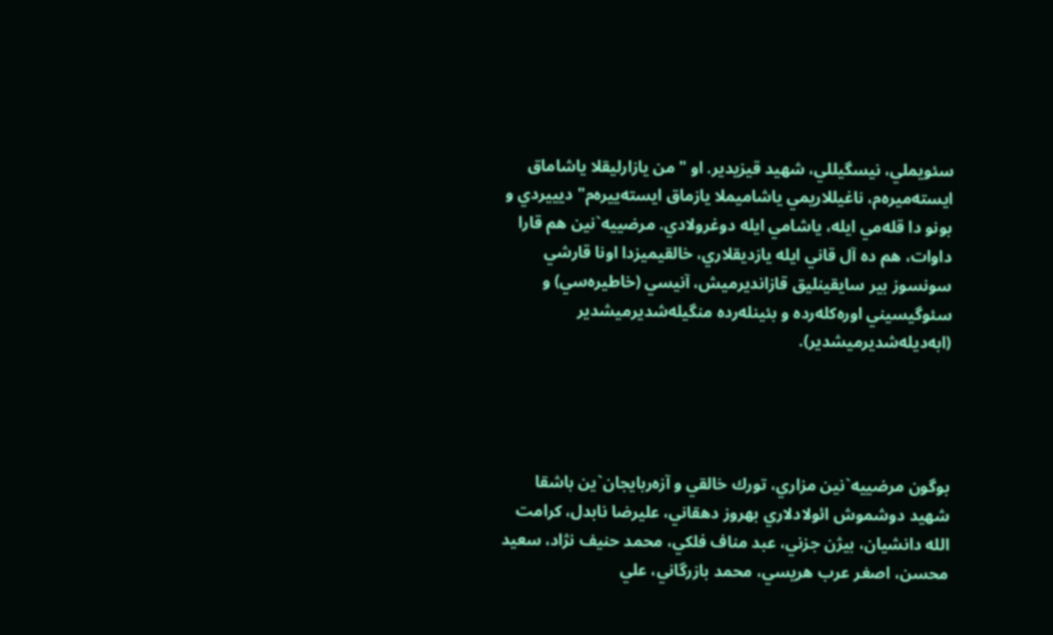سئويملي، نيسگيللي، شهيد قيزيدير. او "من يازارليقلا ياشاماق ايسته‌ميره‌م، ناغيللاريمي ياشاميملا يازماق ايسته‌ييره‌م" ديييردي و بونو دا قله‌مي ايله، ياشامي ايله دوغرولادي. مرضييه`نين هم قارا داوات، هم ده آل قاني ايله يازديقلاري، خالقيميزدا اونا قارشي سونسوز بير سايقينليق قازانديرميش، آنيسي (خاطيره‌سي) و سئوگيسيني اوره‌كله‌رده و بئينله‌رده منگيله‌شديرميشدير (ابه‌ديله‌شديرميشدير).




بوگون مرضييه`نين مزاري، تورك خالقي و آزه‌ربايجان`ين باشقا شهيد دوشموش ائولادلاري بهروز دهقاني، عليرضا نابدل، كرامت الله دانشيان، بيژن جزني، عبد مناف فلكي، محمد حنيف نژاد، سعيد محسن، اصغر عرب هريسي، محمد بازرگاني، علي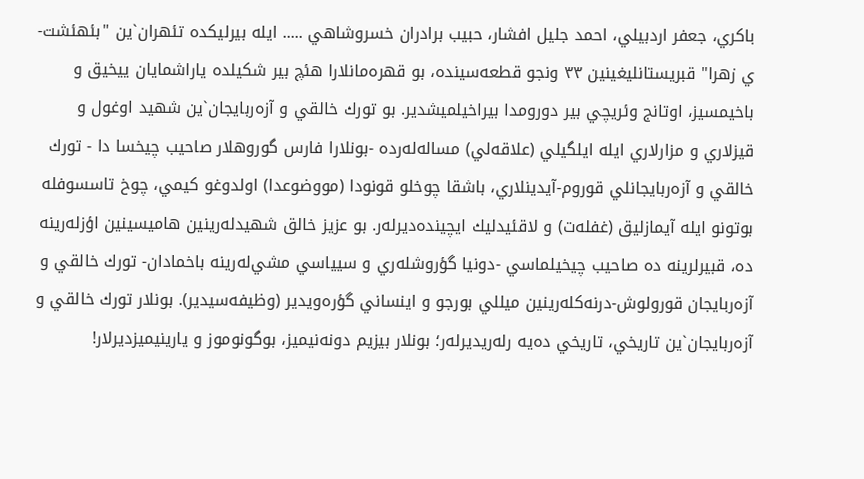باكري، جعفر اردبيلي، احمد جليل افشار، حبيب برادران خسروشاهي ..... ايله بيرليكده تئهران`ين "بئهئشت-ي زهرا" قبريستانليغينين ٣٣ ونجو قطعه‌سينده، بو قهره‌مانلارا هئچ بير شكيلده ياراشمايان ييخيق و باخيمسيز، اوتانج وئريچي بير دورومدا بيراخيلميشدير. بو تورك خالقي و آزه‌ربايجان`ين شهيد اوغول و قيزلاري و مزارلاري ايله ايلگيلي (علاقه‌لي) مساله‌له‌رده -بونلارا فارس گوروهلار صاحيب چيخسا دا - تورك خالقي و آزه‌ربايجانلي قوروم-آيدينلاري، باشقا چوخلو قونودا (مووضوعدا) اولدوغو كيمي، چوخ تاسسوفله بوتونو ايله آيمازليق (غفله‌ت) و لاقئيدليك ايچينده‌ديرله‌ر. بو عزيز خالق شهيدله‌رينين هاميسينين اؤزله‌رينه ده، قبيرلرينه ده صاحيب چيخيلماسي -دونيا گؤروشله‌ري و سيياسي مشي‌له‌رينه باخمادان- تورك خالقي و آزه‌ربايجان قورولوش-درنه‌كله‌رينين ميللي بورجو و اينساني گؤره‌ويدير (وظيفه‌سيدير). بونلار تورك خالقي و آزه‌ربايجان`ين تاريخي، تاريخي ده‌يه رله‌ريديرله‌ر؛ بونلار بيزيم دونه‌نيميز، بوگونوموز و يارينيميزديرلار!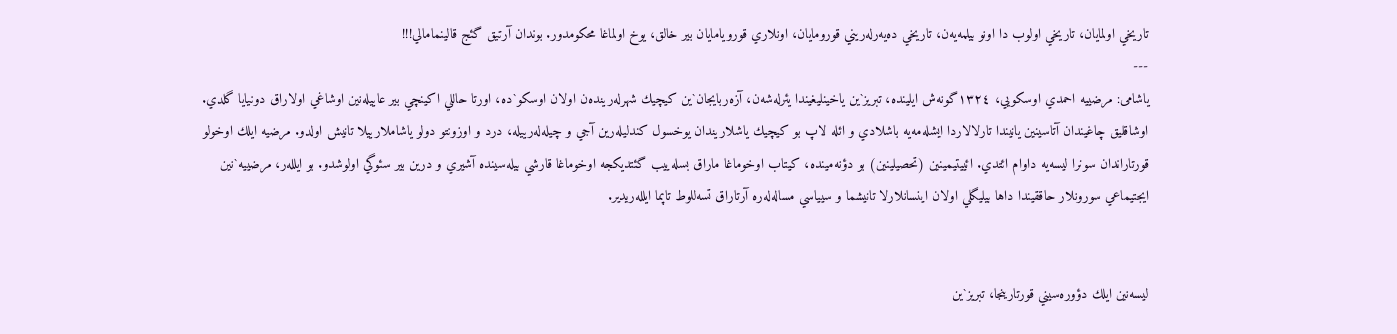تاريخي اولمايان، تاريخي اولوب دا اونو بيلمه‌يه‌ن، تاريخي ده‌يه‌رله‌ريني قورومايان، اونلاري قورويامايان بير خالق، يوخ اولماغا محكومدور. بوندان آرتيق گئج قالينمامالي!!!
---
ياشامى: مرضييه احمدي اوسكويي، ١٣٢٤گونه‌ش ايلينده، تبريز`ين ياخينليغيندا يئرله‌شه‌ن، آزه‌ربايجان`ين كيچيك شهرله‌رينده‌ن اولان اوسكو`ده، اورتا حاللي اكينچي بير عاييله‌نين اوشاغي اولاراق دونيايا گلدي. اوشاقليق چاغيندان آتاسينين يانيندا تارلالاردا ايشله‌مه‌يه باشلادي و ائله لاپ بو كيچيك ياشلاريندان يوخسول كندليله‌رين آجي و چيله‌له‌رييله، درد و اوزونتو دولو ياشاملارييلا تانيش اولدو. مرضيه ايلك اوخولو قورتاراندان سونرا ليسه‌يه داوام ائتدي. ائييتيمينين (تحصيلينين) بو دؤنه‌مينده، كيتاب اوخوماغا ماراق بسله‌ييب گئتديكجه اوخوماغا قارشي بيله‌سينده آشيري و درين بير سئوگي اولوشدو. بو ايلله‌ر، مرضييه`نين ايجتيماعي سورونلار حاققيندا داها بيليگلي اولان اينسانلارلا تانيشما و سيياسي مساله‌له‌ره آرتاراق تسه‌للوط تاپما ايلله‌ريدير.


ليسه‌نين ايلك دؤوره‌سيني قورتارينجا، تبريز`ين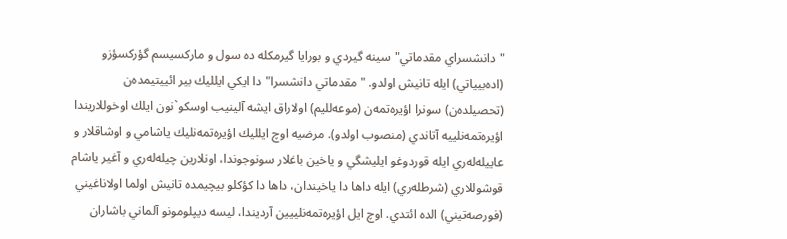"دانشسراي مقدماتي"سينه گيردي و بورايا گيرمكله ده سول و ماركسيسم گؤركسؤزو (اده‌بيياتي) ايله تانيش اولدو. "مقدماتي دانشسرا"دا ايكي ايلليك بير ائييتيمده‌ن (تحصيلده‌ن) سونرا اؤيره‌تمه‌ن (موعه‌لليم) اولاراق ايشه آلينيب اوسكو`نون ايلك اوخوللاريندا اؤيره‌تمه‌نلييه آتاندي (منصوب اولدو). مرضيه اوچ ايلليك اؤيره‌تمه‌نليك ياشامي و اوشاقلار و عاييله‌له‌ري ايله قوردوغو ايليشگي و ياخين باغلار سونوجوندا، اونلارين چيله‌له‌ري و آغير ياشام قوشوللاري (شرطله‌ري) ايله داها دا ياخيندان، داها دا كؤكلو بيچيمده تانيش اولما اولاناغيني (فورصه‌تيني) الده ائتدي. اوچ ايل اؤيره‌تمه‌نلييين آرديندا، ليسه ديپلومونو آلماني باشاران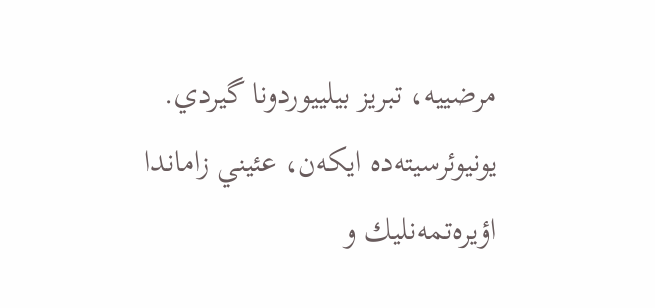مرضييه، تبريز بيلييوردونا گيردي. يونيوئرسيته‌ده ايكه‌ن، عئيني زاماندا اؤيره‌تمه‌نليك و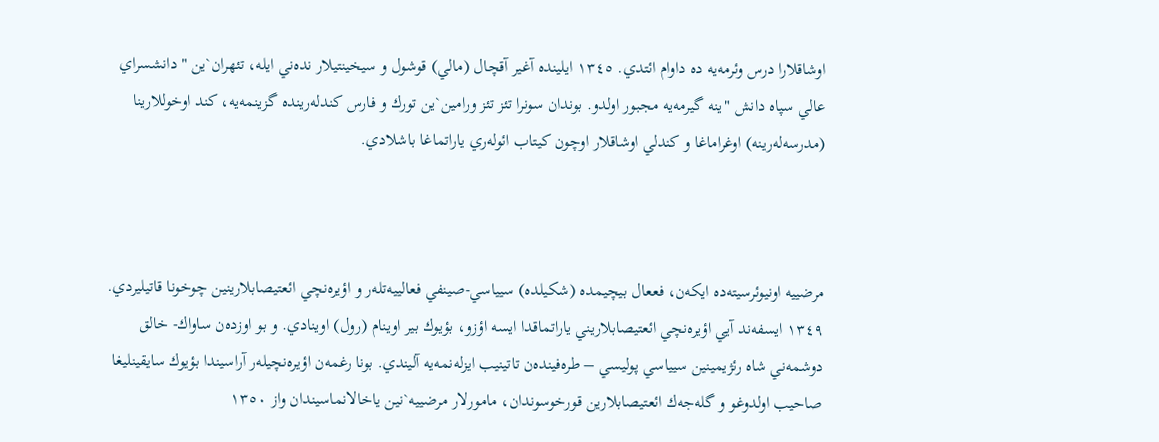اوشاقلارا درس وئرمه‌يه ده داوام ائتدي. ١٣٤٥ ايلينده آغير آقچال (مالي) قوشول و سيخينتيلار نده‌ني ايله، تئهران`ين "دانشسراي عالي سپاه دانش "ينه گيرمه‌يه مجبور اولدو. بوندان سونرا تئز تئز ورامين`ين تورك و فارس كندله‌رينده گزينمه‌يه، كند اوخوللارينا (مدرسه‌له‌رينه) اوغراماغا و كندلي اوشاقلار اوچون كيتاب ائوله‌ري ياراتماغا باشلادي.



مرضييه اونيوئرسيته‌ده ايكه‌ن، فععال بيچيمده (شكيلده) سيياسي-صينفي فعالييه‌تله‌ر و اؤيره‌نچي ائعتيصابلارينين چوخونا قاتيليردي. ١٣٤٩ ايسفه‌ند آيي اؤيره‌نچي ائعتيصابلاريني ياراتماقدا ايسه اؤزو، بؤيوك بير اوينام (رول) اوينادي. و بو اوزده‌ن ساواك- خالق دوشمه‌ني شاه رئژيمينين سيياسي پوليسي – طره‌فينده‌ن تاتينيب ايزله‌نمه‌يه آليندي. بونا رغمه‌ن اؤيره‌نچيله‌ر آراسيندا بؤيوك سايقينليغا صاحيب اولدوغو و گله‌جه‌ك ائعتيصابلارين قورخوسوندان، مامورلار مرضييه`نين ياخالانماسيندان واز ١٣٥٠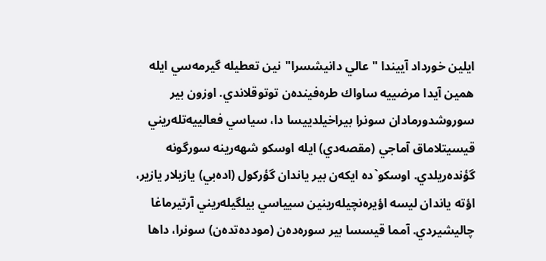ايلين خورداد آييندا "عالي دانيشسرا"نين تعطيله گيرمه‌سي ايله همين آيدا مرضييه ساواك طره‌فينده‌ن توتوقلاندي. اوزون بير سوروشدورمادان سونرا بيراخيلدييسا دا، سياسي فعالييه‌تله‌ريني قيسيتلاماق آماجي (مقصه‌دي) ايله اوسكو شهه‌رينه سورگونه گؤنده‌ريلدي. اوسكو`ده ايكه‌ن بير ياندان گؤركول (اده‌بي) يازيلار يازير، اؤته ياندان ليسه اؤيره‌نچيله‌رينين سيياسي بيلگيله‌ريني آرتيرماغا چاليشيردي. آمما قيسسا بير سوره‌ده‌ن (مودده‌تده‌ن) سونرا، داها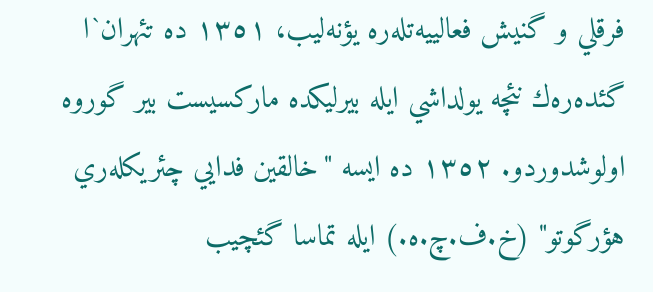فرقلي و گنيش فعالييه‌تله‌ره يؤنه‌ليب، ١٣٥١ ده تئهران`ا گئده‌ره‌ك نئچه يولداشي ايله بيرليكده ماركسيست بير گوروه اولوشدوردو. ١٣٥٢ ده ايسه "خالقين فدايي چئريكله‌ري هؤرگوتو" (خ.ف.چ.ه.) ايله تماسا گئچيب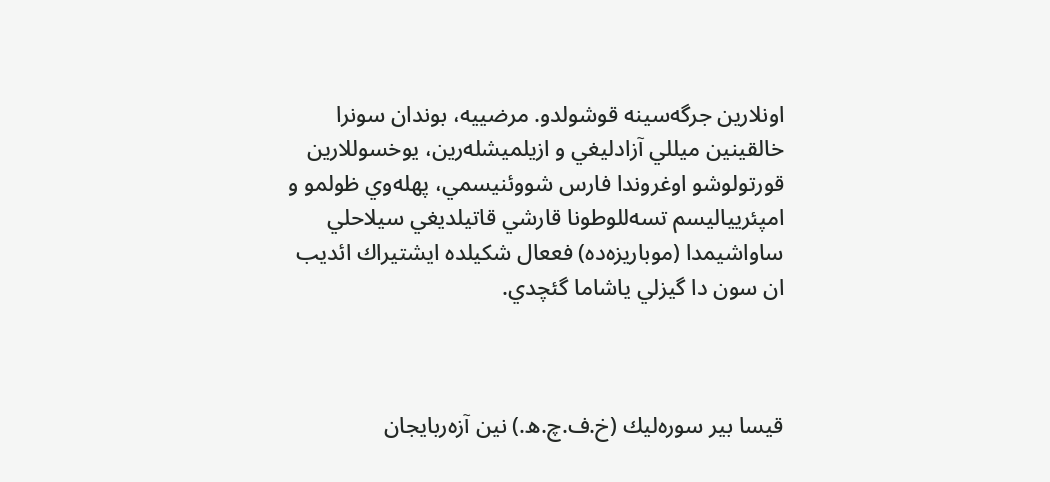اونلارين جرگه‌سينه قوشولدو. مرضييه، بوندان سونرا خالقينين ميللي آزادليغي و ازيلميشله‌رين، يوخسوللارين قورتولوشو اوغروندا فارس شووئنيسمي، پهله‌وي ظولمو و امپئريياليسم تسه‌للوطونا قارشي قاتيلديغي سيلاحلي ساواشيمدا (موباريزه‌ده) فععال شكيلده ايشتيراك ائديب ان سون دا گيزلي ياشاما گئچدي.



قيسا بير سوره‌ليك (خ.ف.چ.ه.) نين آزه‌ربايجان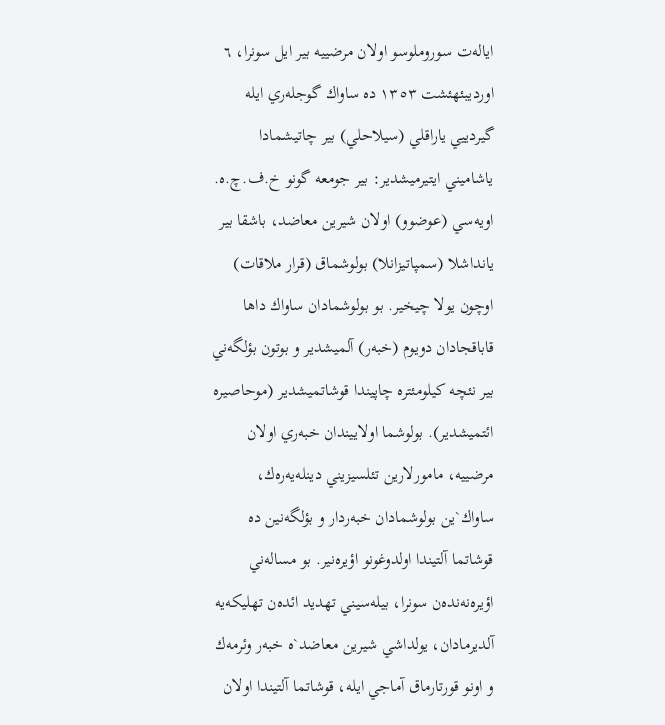اياله‌ت سوروملوسو اولان مرضييه بير ايل سونرا، ٦ اورديبئهئشت ١٣٥٣ ده ساواك گوجله‌ري ايله گيردييي ياراقلي (سيلاحلي) بير چاتيشمادا ياشاميني ايتيرميشدير: بير جومعه گونو خ.ف.چ.ه. اويه‌سي (عوضوو) اولان شيرين معاضد، باشقا بير يانداشلا (سمپاتيزانلا) بولوشماق (قرار ملاقات) اوچون يولا چيخير. بو بولوشمادان ساواك داها قاباقجادان دويوم (خبه‌ر) آلميشدير و بوتون بؤلگه‌ني بير نئچه كيلومئتره چاپيندا قوشاتميشدير (موحاصيره ائتميشدير). بولوشما اولاييندان خبه‌ري اولان مرضييه، مامورلارين تئلسيزيني دينله‌يه‌ره‌ك، ساواك`ين بولوشمادان خبه‌ردار و بؤلگه‌نين ده قوشاتما آلتيندا اولدوغونو اؤيره‌نير. بو مساله‌ني اؤيره‌نه‌نده‌ن سونرا، بيله‌سيني تهديد ائده‌ن تهليكه‌يه آلديرمادان، يولداشي شيرين معاضد`ه خبه‌ر وئرمه‌ك و اونو قورتارماق آماجي ايله، قوشاتما آلتيندا اولان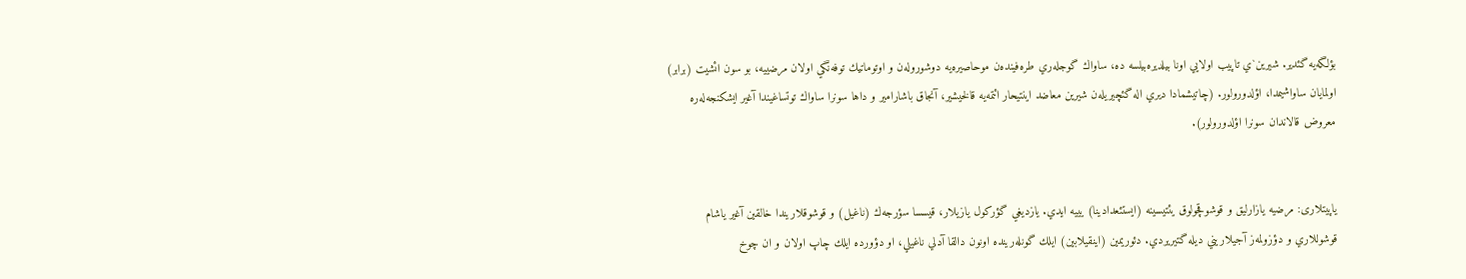بؤلگه‌يه گئدير. شيرين`ي تاپيب اولايي اونا بيلديره‌بيلسه ده، ساواك گوجله‌ري طره‌فينده‌ن موحاصيره‌يه دوشوروله‌ن و اوتوماتيك توفه‌نگي اولان مرضييه، بو سون ائشيت (برابر) اولمايان ساواشيمدا، اؤلدورولور. (چاتيشمادا ديري اله گئچيريله‌ن شيرين معاضد اينتيحار ائتمه‌يه قالخيشير، آنجاق باشارامير و داها سونرا ساواك توتساغيندا آغير ايشكنجه‌له‌ره معروض قالاندان سونرا اؤلدورولور).


ياپيتلارى: مرضيه يازارليق و قوشوقچولوق يئتيسينه (ايستئعدادينا) يييه ايدي. يازديغي گؤركول يازيلار، قيسسا سؤرجه‌ك (ناغيل) و قوشوقلاريندا خالقين آغير ياشام قوشوللاري و دؤزولمه‌ز آجيلاريني ديله گتيريردي. دئوريمين (اينقيلابين) ايلك گونله‌رينده اونون دالقا آدلي ناغيلي، او دؤورده ايلك چاپ اولان و ان چوخ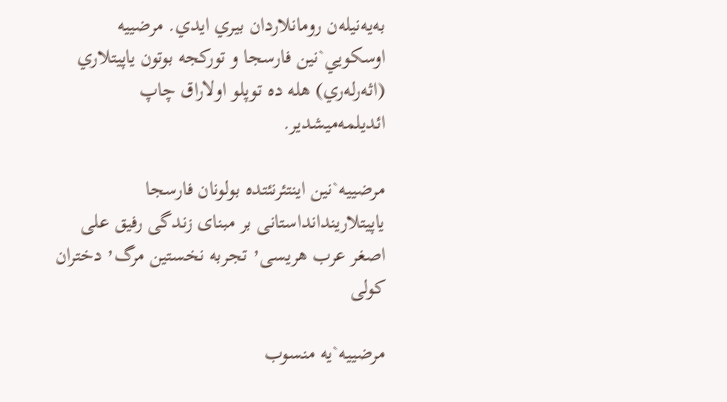به‌يه‌نيله‌ن رومانلاردان بيري ايدي. مرضييه اوسكويي`نين فارسجا و توركجه بوتون ياپيتلاري (اثه‌رله‌ري) هله ده توپلو اولاراق چاپ ائديلمه‌ميشدير.

مرضييه`نين اينتئرنئتده بولونان فارسجا ياپيتلاريندانداستانى بر مبناى زندگى رفيق على اصغر عرب هريسى٬ تجربه نخستين مرگ٬ دختران كولى

مرضييه`يه منسوب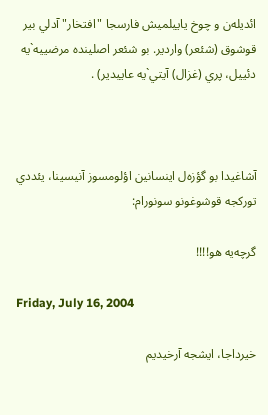ائديله‌ن و چوخ ياييلميش فارسجا "افتخار" آدلي بير قوشوق (شئعر) واردير. بو شئعر اصلينده مرضييه`يه دئييل، پري (غزال) آيتي`يه عاييدير) .



آشاغيدا بو گؤزه‌ل اينسانين اؤلومسوز آنيسينا، يئددي توركجه قوشوغونو سونورام:

گرچه‌يه هو!!!!

Friday, July 16, 2004

خيرداجا، ايشجه آرخيديم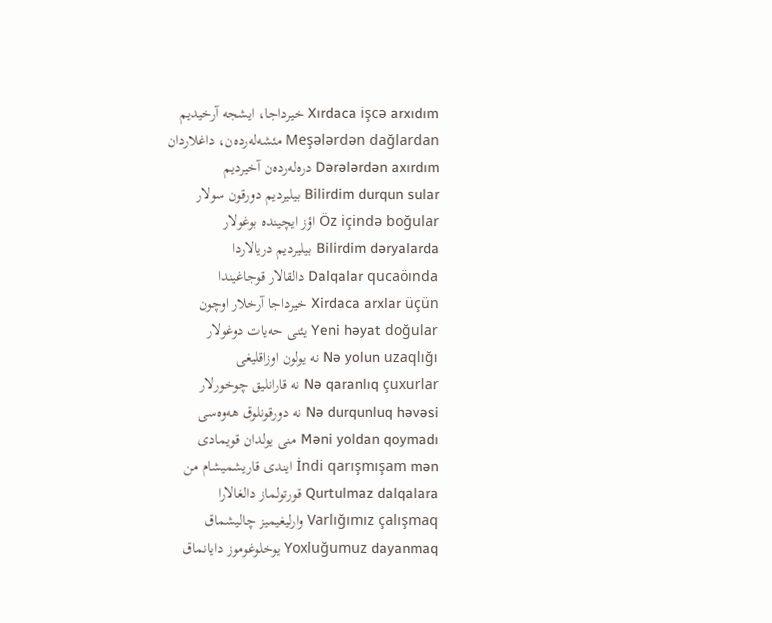Xırdaca işcə arxıdım خيرداجا، ايشجه آرخيديم
Meşələrdən dağlardan مئشه‌له‌رده‌ن، داغلاردان
Dərələrdən axırdım دره‌له‌رده‌ن آخيرديم
Bilirdim durqun sular بيليرديم دورقون سولار
Öz içində boğular اؤز ايچينده بوغولار
Bilirdim dəryalarda بيليرديم دريالاردا
Dalqalar qucaöında دالقالار قوجاغيندا
Xirdaca arxlar üçün خيرداجا آرخلار اوچون
Yeni həyat doğular يئنی حه‌يات دوغولار
Nə yolun uzaqlığı نه يولون اوزاقليغی
Nə qaranlıq çuxurlar نه قارانليق چوخورلار
Nə durqunluq həvəsi نه دورقونلوق هه‌وه‌سی
Məni yoldan qoymadı منی يولدان قويمادی
İndi qarışmışam mən ايندی قاريشميشام من
Qurtulmaz dalqalara قورتولماز دالغالارا
Varlığımız çalışmaq وارليغيميز چاليشماق
Yoxluğumuz dayanmaq يوخلوغوموز دايانماق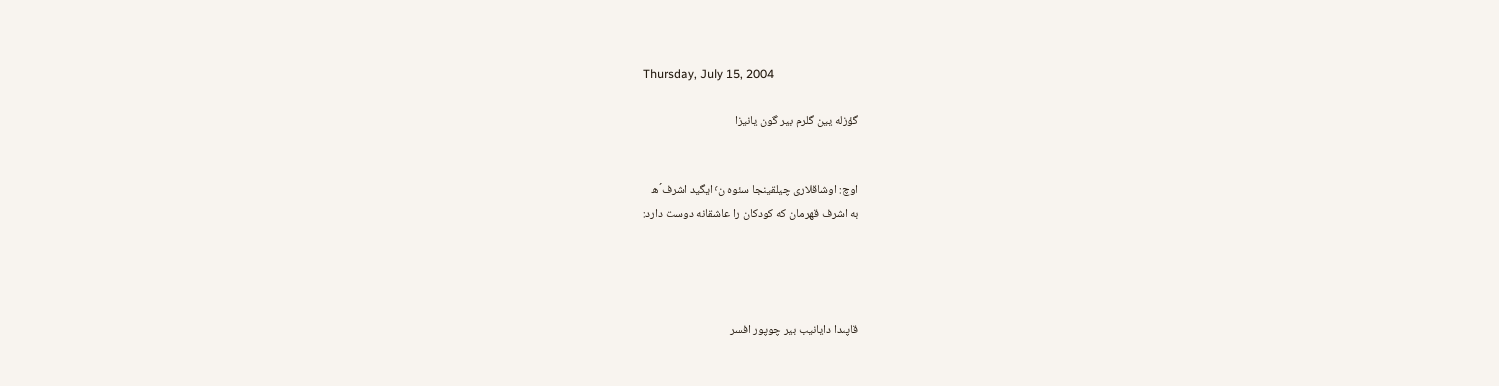Thursday, July 15, 2004

گؤزله يين گلرم بير گون يانيزا


اوچ: اوشاقلارى چيلقينجا سئوه ن٬ ايگيد اشرف´ه
به اشرف قهرمان كه كودكان را عاشقانه دوست دارد:




قاپىدا دايانيب بير چوپور افسر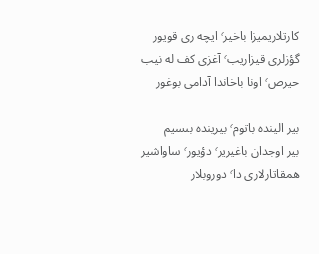كارتلاريميزا باخير٬ ايچه رى قويور
گؤزلرى قيزاريب٬ آغزى كف له نيب
حيرص٬ اونا باخاندا آدامى بوغور

بير الينده باتوم٬ بيرينده بىسيم
بير اوجدان باغيرير٬ دؤيور٬ ساواشير
همقاتارلارى دا٬ دوروبلار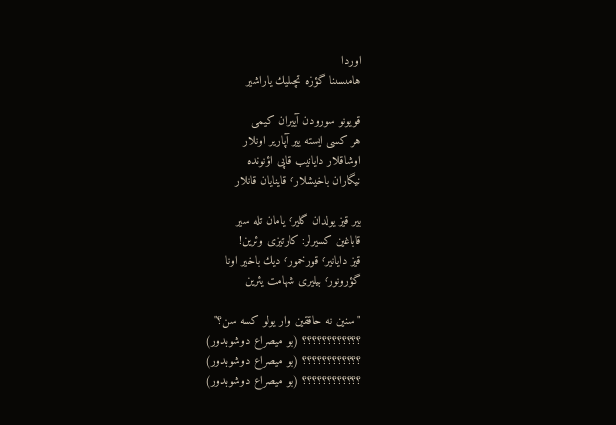اوردا
هامىسىنا گؤزه تچىليك ياراشير

قويونو سورودن آييران كيمى
هر كسى ايسته يير آپارير اونلار
اوشاقلار دايانيب قاپى اؤنونده
نيگاران باخيشلار٬ قاينايان قانلار

بير قيز يولدان گلير٬ يامان تله سير
قاباغين كسيرلر: كارتيزى وئرين!
قيز دايانير٬ قورخمور٬ ديك باخير اونا
گؤرونور٬ بيليرى شهامت يئرين

"سنين نه حاققين وار يولو كسه سن؟"
؟؟؟؟؟؟؟؟؟؟؟؟ (بو ميصراع دوشوبدور)
؟؟؟؟؟؟؟؟؟؟؟؟ (بو ميصراع دوشوبدور)
؟؟؟؟؟؟؟؟؟؟؟؟ (بو ميصراع دوشوبدور)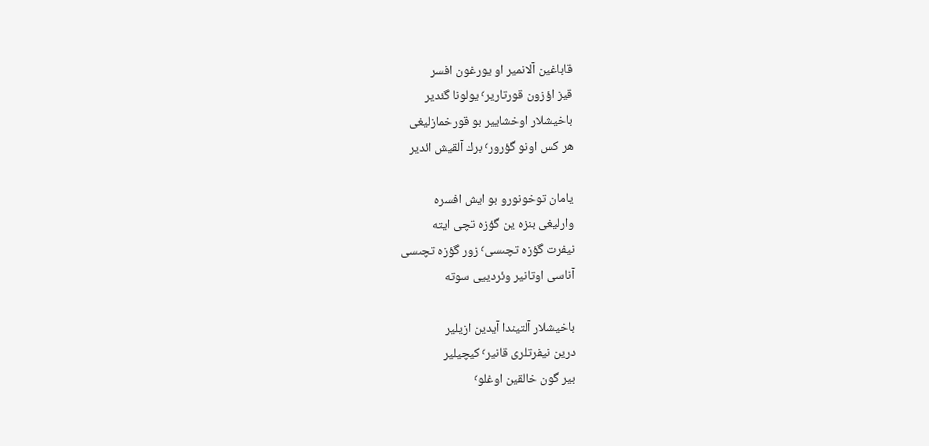قاباغين آلانمير او يورغون افسر
قيز اؤزون قورتارير٬ يولونا گئدير
باخيشلار اوخشايير بو قورخمازليغى
هر كس اونو گؤرور٬ برك آلقيش ائدير

يامان توخونورو بو ايش افسره
وارليغى بنزه ين گؤزه تچى ايته
نيفرت گؤزه تچىسى٬ زور گؤزه تچىسى
آناسى اوتانير وئردييى سوته

باخيشلار آلتيندا آيدين ازيلير
درين نيفرتلرى قانير٬ كيچيلير
بير گون خالقين اوغلو٬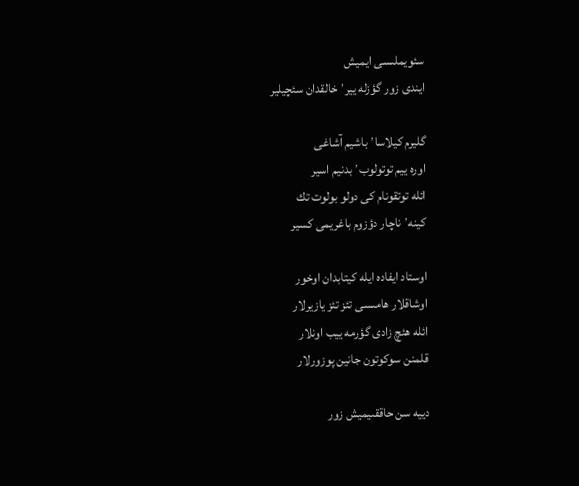سئويملىسى ايميش
ايندى زور گؤزله يير٬ خالقدان سئچيلير

گليرم كيلاسا٬ باشيم آشاغى
اوره ييم توتولوب٬ بدنيم اسير
ائله توتقونام كى دولو بولوت تك
كينه٬ ناچار دؤزوم باغريمى كسير

اوستاد ايفاده ايله كيتابدان اوخور
اوشاقلار هامىسى تئز تئز يازيرلار
ائله هئچ زادى گؤرمه ييب اونلار
قلمنن سوكوتون جانين پوزورلار

دييه سن حاققىيميش زور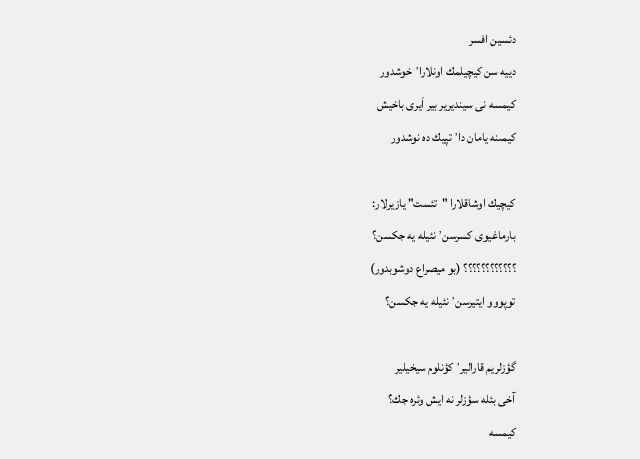دئسين افسر
دييه سن كيچيلمك اونلارا٬ خوشدور
كيمسه نى سينديرير بير اَيرى باخيش
كيمىنه يامان دا٬ تپيك ده نوشدور

كيچيك اوشاقلارا "تئست" يازيرلار:
بارماغيوى كسرسن٬ نئيله يه جكسن؟
؟؟؟؟؟؟؟؟؟؟؟؟ (بو ميصراع دوشوبدور)
توپووو ايتيرسن٬ نئيله يه جكسن؟

گؤزلريم قارالير٬ كؤنلوم سيخيلير
آخى بئله سؤزلر نه ايش وئره جك؟
كيمسه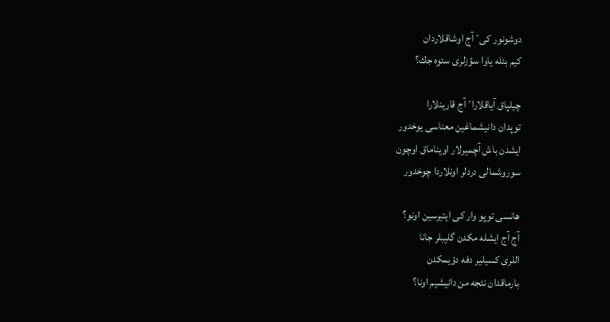دوشونور كى٬ آج اوشاقلاردان
كيم بئله ياوا سؤزلرى سئوه جك؟

چيلپاق آياقلارا٬ آج قارينلارا
توپدان دانيشماغين معناسى يوخدور
ايشدن باش آچميرلار اويناماق اوچون
سوروشمالى دردلر اونلاردا چوخدور

هانسى توپو وار كى ايتيرسين اونو؟
آج آج ايشله مكدن گليبلر جانا
اللرى كسيلير دفه دؤيمكدن
بارماقدان نئجه من دانيشيم اونا؟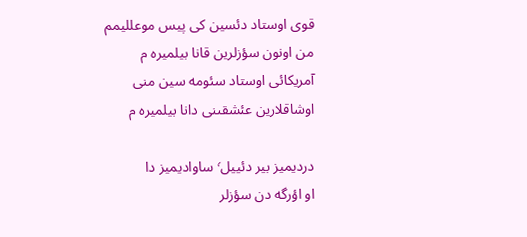قوى اوستاد دئسين كى پيس موعلليمم
من اونون سؤزلرين قانا بيلميره م
آمريكائى اوستاد سئومه سين منى
اوشاقلارين عئشقىنى دانا بيلميره م

درديميز بير دئييل٬ ساواديميز دا
او اؤرگه دن سؤزلر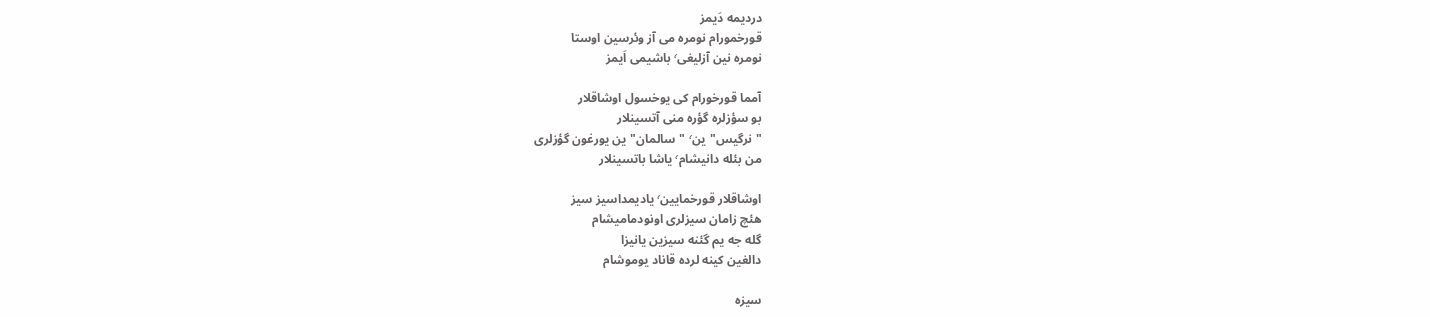درديمه دَيمز
قورخمورام نومره مى آز وئرسين اوستا
نومره نين آزليغى٬ باشيمى اَيمز

آمما قورخورام كى يوخسول اوشاقلار
بو سؤزلره گؤره منى آتسينلار
"نرگيس"ين٬ "سالمان"ين يورغون گؤزلرى
من بئله دانيشام٬ ياشا باتسينلار

اوشاقلار قورخمايين٬ ياديمداسيز سيز
هئچ زامان سيزلرى اونودماميشام
گله جه يم گئنه سيزين يانيزا
دالغين كينه لرده قاناد يوموشام

سيزه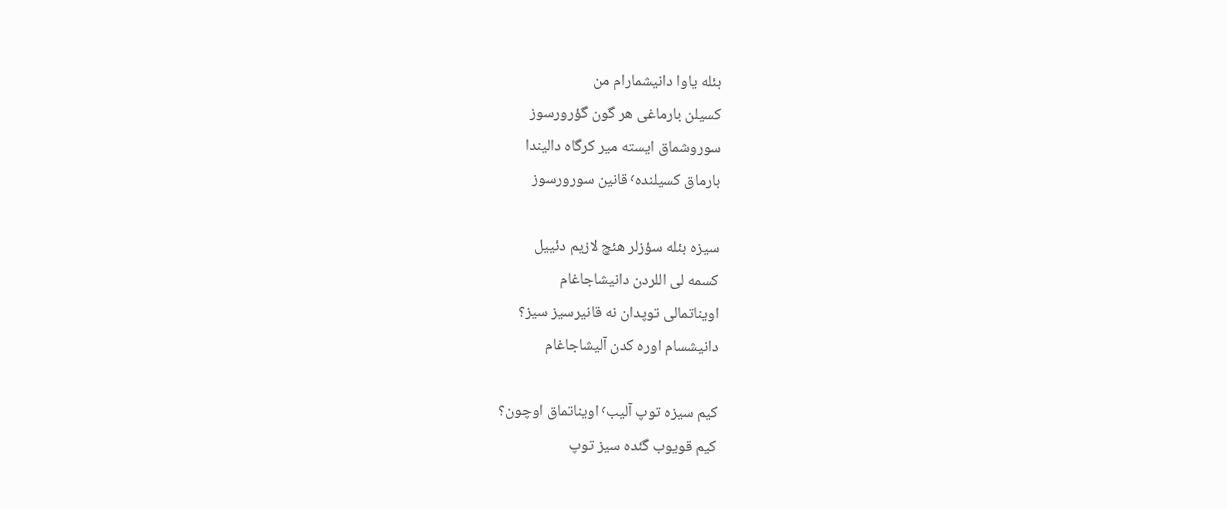بئله ياوا دانيشمارام من
كسيلن بارماغى هر گون گؤرورسوز
سوروشماق ايسته مير كرگاه داليندا
بارماق كسيلنده٬ قانين سورورسوز

سيزه بئله سؤزلر هئچ لازيم دئييل
كسمه لى اللردن دانيشاجاغام
اويناتمالى توپدان نه قانيرسيز سيز؟
دانيشسام اوره كدن آليشاجاغام

كيم سيزه توپ آليب٬ اويناتماق اوچون؟
كيم قويوب گئده سيز توپ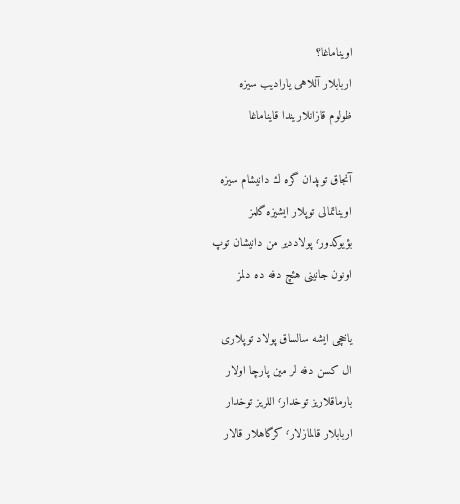اويناماغا؟
اربابلار آللاهى ياراديب سيزه
ظولوم قازانلاريندا قايناماغا

آنجاق توپدان گره ك دانيشام سيزه
اويناتمالى توپلار ايشيزه گلمز
بؤيوكدور٬ پولاددير من دانيشان توپ
اونون جانينى هئچ دفه ده دلمز

ياخچى ايشه سالساق پولاد توپلارى
ال كسن دفه لر مين پارچا اولار
بارماقلاريز توخدار٬ اللريز توخدار
اربابلار قالمازلار٬ كرگاهلار قالار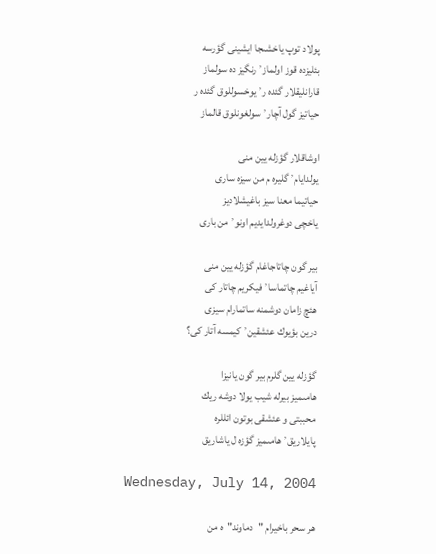پولاد توپ ياخشىجا ايشينى گؤرسه
بئليزده قوز اولماز٬ رنگيز ده سولماز
قارانليقلار گئده ر٬ يوخسوللوق گئده ر
حياتيز گول آچار٬ سولغونلوق قالماز

اوشاقلار گؤزله يين منى
يولدايام٬ گليره م من سيزه سارى
حياتيما معنا سيز باغيشلاديز
ياخچى دوغرولدايديم اونو٬ من بارى

بير گون چاتاجاغام گؤزله يين منى
آياغيم چاتماسا٬ فيكريم چاتار كى
هئچ زامان دوشمنه ساتمارام سيزى
درين بؤيوك عئشقين٬ كيمسه آتار كى؟

گؤزله يين گلرم بير گون يانيزا
هامىميز بيرله شيب يولا دوشه ريك
محببتى و عئشقى بوتون ائللره
پايلاريق٬ هامىميز گؤزه ل ياشاريق

Wednesday, July 14, 2004

هر سحر باخيرام "دماوند"ه من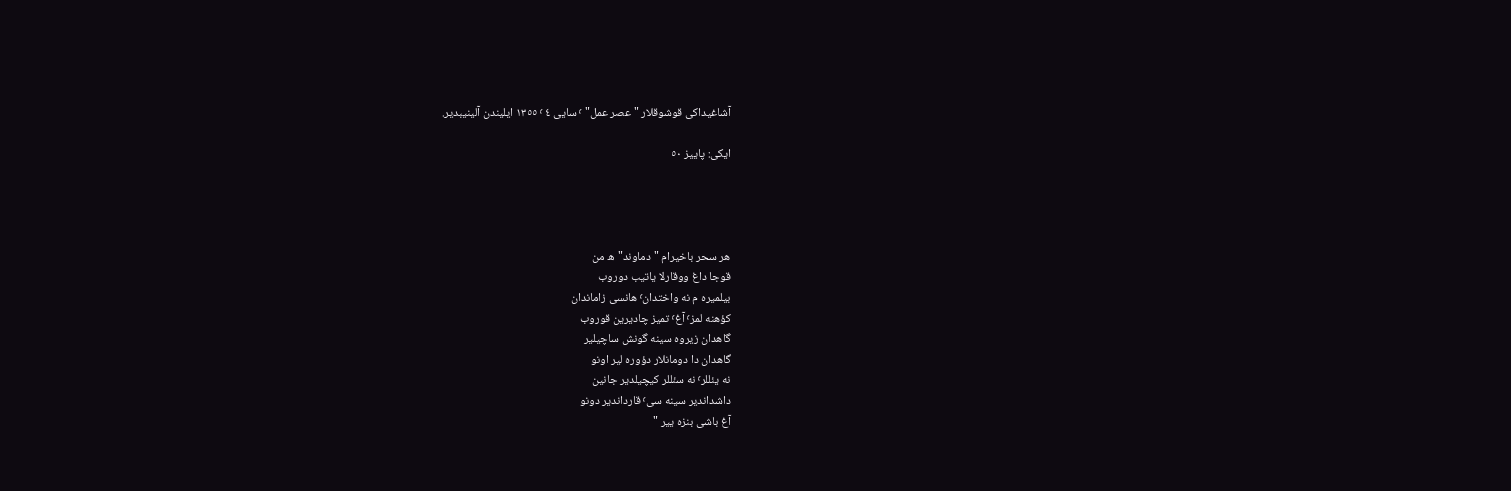آشاغيداكى قوشوقلار "عصر عمل" ٬ سايى ٤ ٬ ١٣٥٥ ايليندن آلينيبدير.

ايكى: پاييز ٥٠




هر سحر باخيرام "دماوند"ه من
قوجا داغ ووقارلا ياتيب دوروب
بيلميره م نه واختدان٬ هانسى زاماندان
كؤهنه لمز٬ آغ٬ تميز چاديرين قوروب
گاهدان زيروه سينه گونش ساچيلير
گاهدان دا دومانلار دؤوره لير اونو
نه يئللر٬ نه سئللر كيچيلدير جانين
داشداندير سينه سى٬ قارداندير دونو
آغ باشى بنزه يير "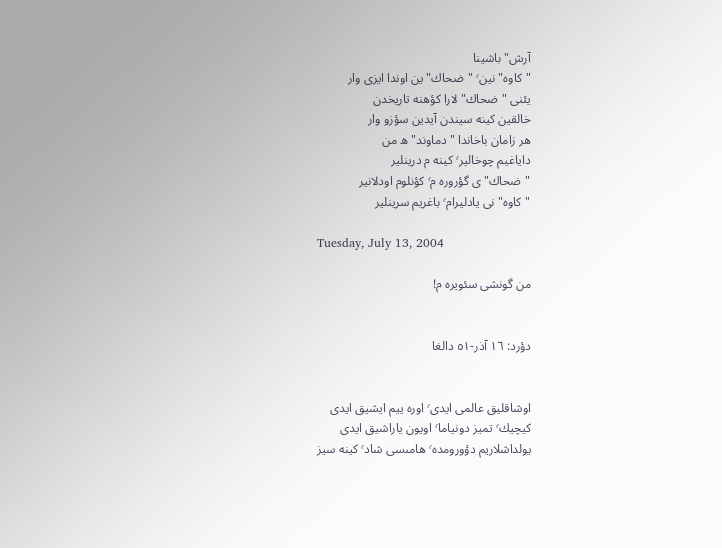آرش" باشينا
"كاوه"نين٬ "ضحاك"ين اوندا ايزى وار
يئنى "ضحاك"لارا كؤهنه تاريخدن
خالقين كينه سيندن آيدين سؤزو وار
هر زامان باخاندا "دماوند"ه من
داياغيم چوخالير٬ كينه م درينلير
"ضحاك"ى گؤروره م٬ كؤنلوم اودلانير
"كاوه"نى يادليرام٬ باغريم سرينلير

Tuesday, July 13, 2004

من گونشى سئويره م!


دؤرد: ١٦ آذر-٥١ دالغا


اوشاقليق عالمى ايدى٬ اوره ييم ايشيق ايدى
كيچيك٬ تميز دونياما٬ اويون ياراشيق ايدى
يولداشلاريم دؤورومده٬ هامىسى شاد٬ كينه سيز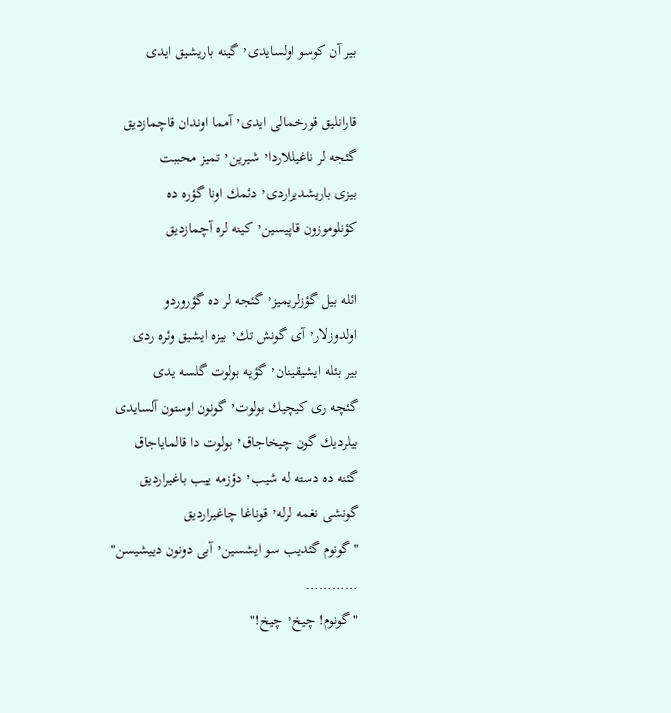بير آن كوسو اولسايدى٬ گينه باريشيق ايدى

قارانليق قورخمالى ايدى٬ آمما اوندان قاچمازديق
گئجه لر ناغيللاردا٬ شيرين٬ تميز محببت
بيزى باريشديراردى٬ دئمك اونا گؤره ده
كؤنلوموزون قاپيسين٬ كينه لره آچمازديق

ائله بيل گؤزلريميز٬ گئجه لر ده گؤروردو
اولدوزلار٬ آى گونش تك٬ بيزه ايشيق وئره ردى
بير بئله ايشيقينان٬ گؤيه بولوت گلسه يدى
گئچه رى كيچيك بولوت٬ گونون اوستون آلسايدى
بيلرديك گون چيخاجاق٬ بولوت دا قالماياجاق
گئنه ده دسته له شيب٬ دؤزمه ييب باغيرارديق
گونشى نغمه لرله٬ قوناغا چاغيرارديق
"گونوم گئديب سو ايشسين٬ آبى دونون دييشيسن"
…………
"گونوم! چيخ٬ چيخ!"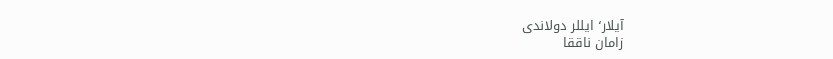آيلار٬ ايللر دولاندى
زامان ناققا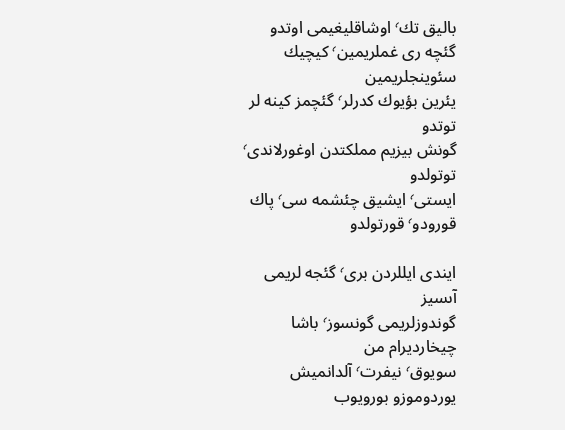باليق تك٬ اوشاقليغيمى اوتدو
گئچه رى غملريمين٬ كيچيك سئوينجلريمين
يئرين بؤيوك كدرلر٬ گئچمز كينه لر توتدو
گونش بيزيم مملكتدن اوغورلاندى٬ توتولدو
ايستى٬ ايشيق چئشمه سى٬ پاك قورودو٬ قورتولدو

ايندى ايللردن برى٬ گئجه لريمى آىسيز
گوندوزلريمى گونسوز٬ باشا چيخارديرام من
سويوق٬ نيفرت٬ آلدانميش يوردوموزو بورويوب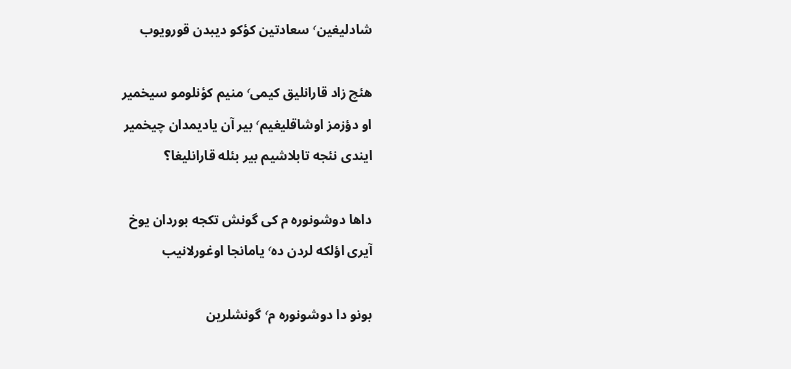شادليغين٬ سعادتين كؤكو ديبدن قورويوب

هئچ زاد قارانليق كيمى٬ منيم كؤنلومو سيخمير
او دؤزمز اوشاقليغيم٬ بير آن ياديمدان چيخمير
ايندى نئجه تابلاشيم بير بئله قارانليغا؟

داها دوشونوره م كى گونش تكجه بوردان يوخ
آيرى اؤلكه لردن ده٬ يامانجا اوغورلانيب

بونو دا دوشونوره م٬ گونشلرين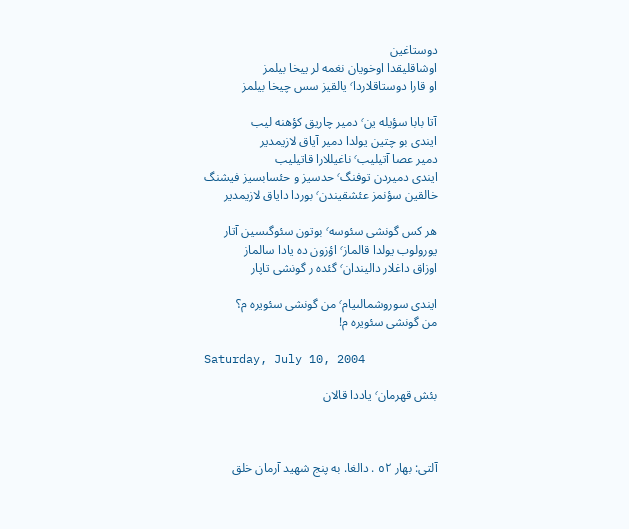دوستاغين
اوشاقليقدا اوخويان نغمه لر ييخا بيلمز
او قارا دوستاقلاردا٬ يالقيز سس چيخا بيلمز

آتا بابا سؤيله ين٬ دمير چاريق كؤهنه ليب
ايندى بو چتين يولدا دمير آياق لازيمدير
دمير عصا آتيليب٬ ناغيللارا قاتيليب
ايندى دميردن توفنگ٬ حدسيز و حئسابسيز فيشنگ
خالقين سؤنمز عئشقيندن٬ بوردا داياق لازيمدير

هر كس گونشى سئوسه٬ بوتون سئوگىسين آتار
يورولوب يولدا قالماز٬ اؤزون ده يادا سالماز
اوزاق داغلار داليندان٬ گئده ر گونشى تاپار

ايندى سوروشمالىيام٬ من گونشى سئويره م؟
من گونشى سئويره م!

Saturday, July 10, 2004

بئش قهرمان٬ ياددا قالان



آلتى: بهار ٥٢ . دالغا. به پنج شهيد آرمان خلق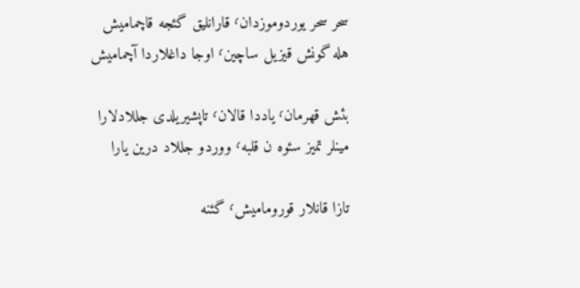سحر سحر يوردوموزدان٬ قارانليق گئجه قاچماميش
هله گونش قيزيل ساچين٬ اوجا داغلاردا آچماميش

بئش قهرمان٬ ياددا قالان٬ تاپشيريلدى جللادلارا
مينلر تميز سئوه ن قلبه٬ ووردو جللاد درين يارا

تازا قانلار قوروماميش٬ گئنه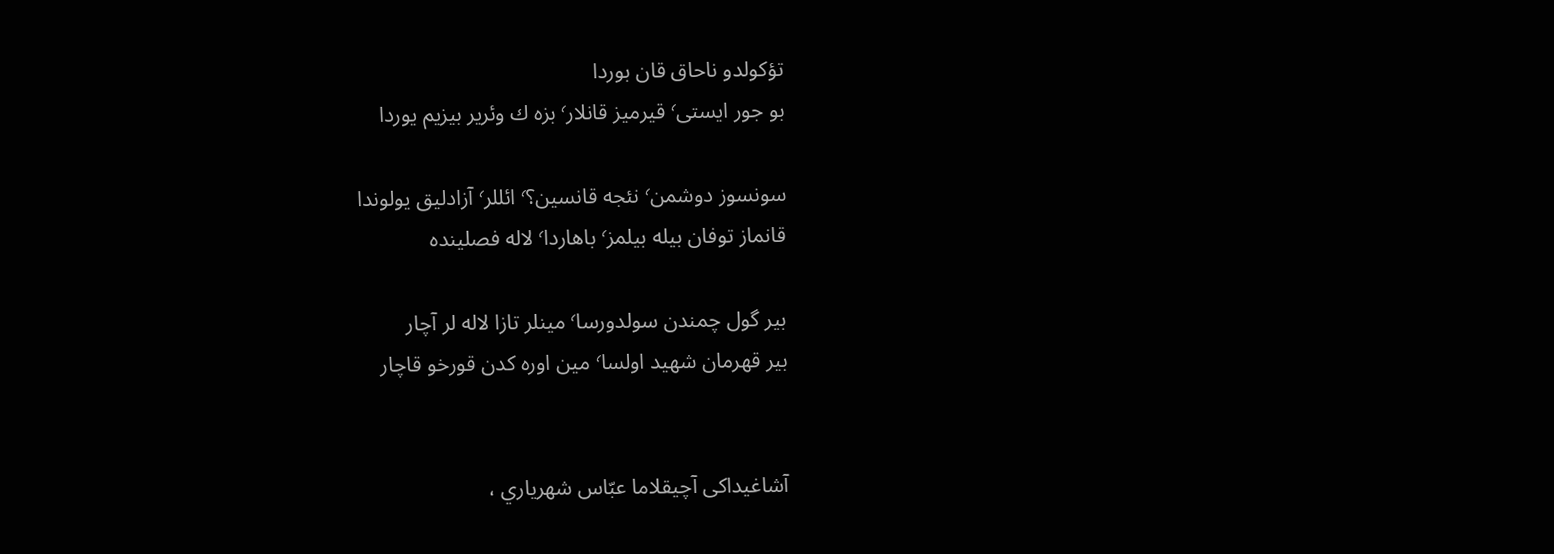تؤكولدو ناحاق قان بوردا
بو جور ايستى٬ قيرميز قانلار٬ بزه ك وئرير بيزيم يوردا

سونسوز دوشمن٬ نئجه قانسين؟٬ ائللر٬ آزادليق يولوندا
قانماز توفان بيله بيلمز٬ باهاردا٬ لاله فصلينده

بير گول چمندن سولدورسا٬ مينلر تازا لاله لر آچار
بير قهرمان شهيد اولسا٬ مين اوره كدن قورخو قاچار


آشاغيداكى آچيقلاما عبّاس شهرياري ،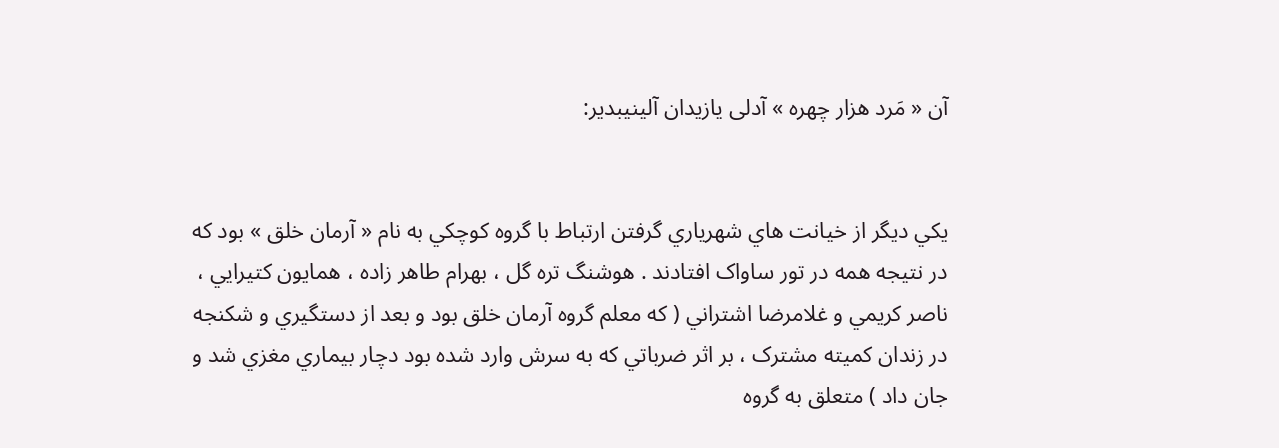آن « مَرد هزار چهره » آدلى يازيدان آلينيبدير:


يکي ديگر از خيانت هاي شهرياري گرفتن ارتباط با گروه کوچکي به نام « آرمان خلق » بود که در نتيجه همه در تور ساواک افتادند . هوشنگ تره گل ، بهرام طاهر زاده ، همايون کتيرايي ، ناصر کريمي و غلامرضا اشتراني ( که معلم گروه آرمان خلق بود و بعد از دستگيري و شکنجه در زندان کميته مشترک ، بر اثر ضرباتي که به سرش وارد شده بود دچار بيماري مغزي شد و جان داد ) متعلق به گروه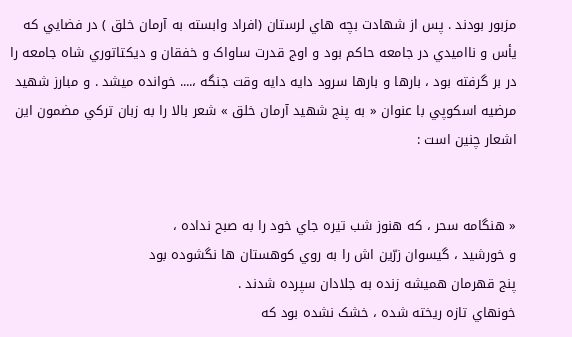مزبور بودند . پس از شهادت بچه هاي لرستان (افراد وابسته به آرمان خلق ) در فضايي که يأس و نااميدي در جامعه حاکم بود و اوج قدرت ساواک و خفقان و ديکتاتوري شاه جامعه را در بر گرفته بود ، بارها و بارها سرود دايه دايه وقت جنگه ،.... خوانده ميشد . و مبارز شهيد مرضيه اسکوپي با عنوان « به پنج شهيد آرمان خلق » شعر بالا را به زبان ترکي مضمون اين اشعار چنين است :


« هنگامه سحر ، که هنوز شب تيره جاي خود را به صبح نداده ،
و خورشيد ، گيسوان زرّين اش را به روي کوهستان ها نگشوده بود
پنج قهرمان هميشه زنده به جلادان سپرده شدند .
خونهاي تازه ريخته شده ، خشک نشده بود که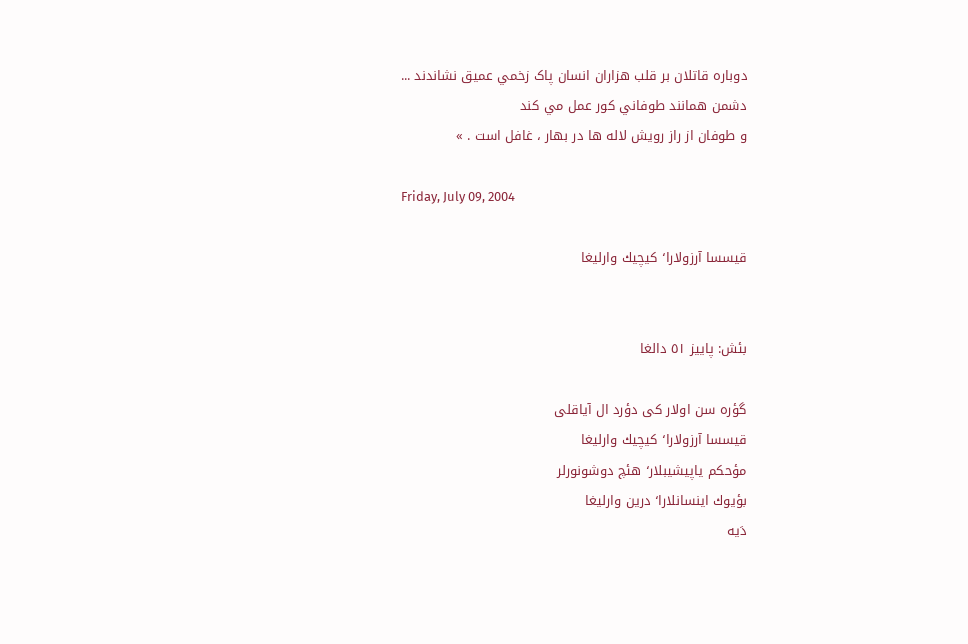دوباره قاتلان بر قلب هزاران انسان پاک زخمي عميق نشاندند ...
دشمن همانند طوفاني کور عمل مي کند
و طوفان از راز رويش لاله ها در بهار ، غافل است . »

Friday, July 09, 2004

قيسسا آرزولارا٬ كيچيك وارليغا


بئش: پاييز ٥١ دالغا

گؤره سن اولار كى دؤرد ال آياقلى
قيسسا آرزولارا٬ كيچيك وارليغا
مؤحكم ياپيشيبلار٬ هئچ دوشونورلر
بؤيوك اينسانلارا٬ درين وارليغا
دَيه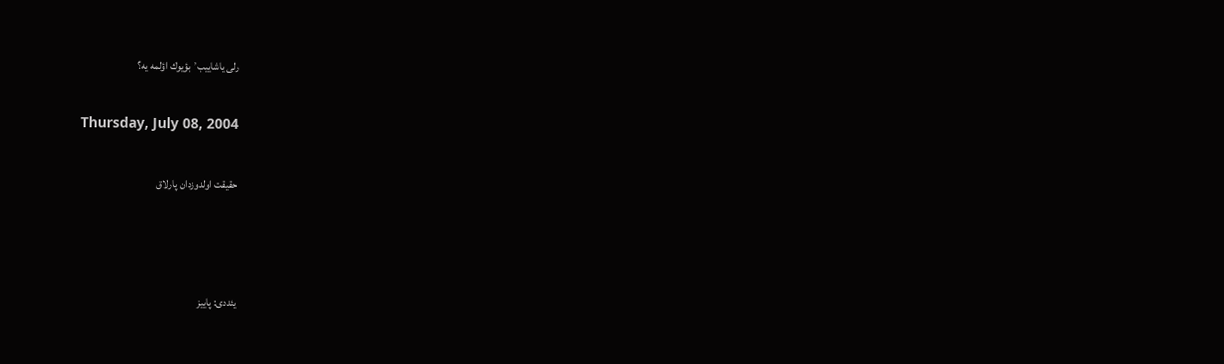رلى ياشاييب٬ بؤيوك اؤلمه يه؟

Thursday, July 08, 2004

حقيقت اولدوزدان پارلاق



يئددى: پاييز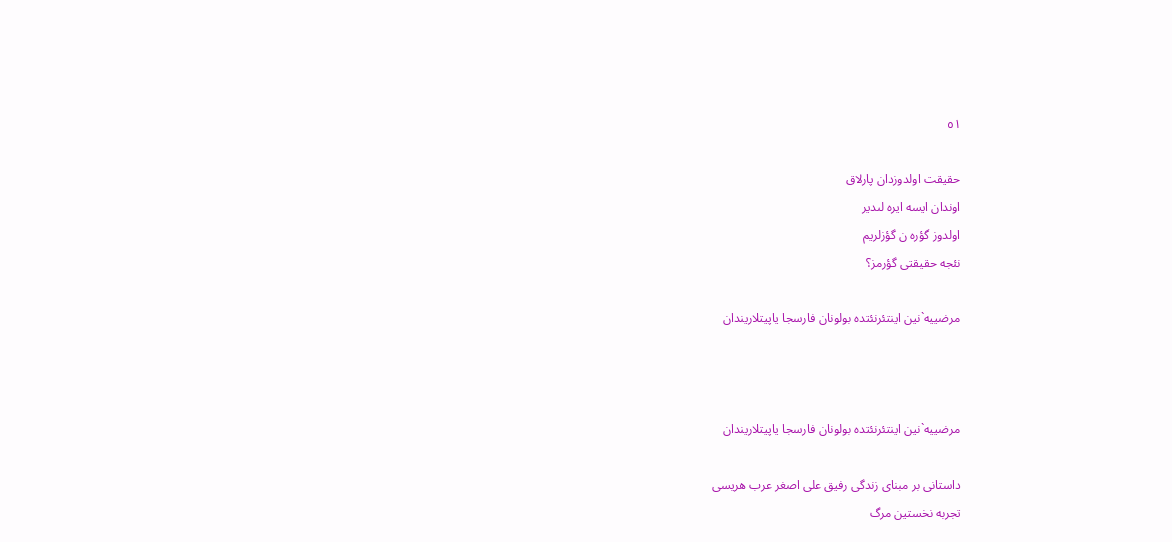٥١

حقيقت اولدوزدان پارلاق
اوندان ايسه ايره لىدير
اولدوز گؤره ن گؤزلريم
نئجه حقيقتى گؤرمز؟

مرضييه`نين اينتئرنئتده بولونان فارسجا ياپيتلاريندان



مرضييه`نين اينتئرنئتده بولونان فارسجا ياپيتلاريندان

داستانى بر مبناى زندگى رفيق على اصغر عرب هريسى
تجربه نخستين مرگ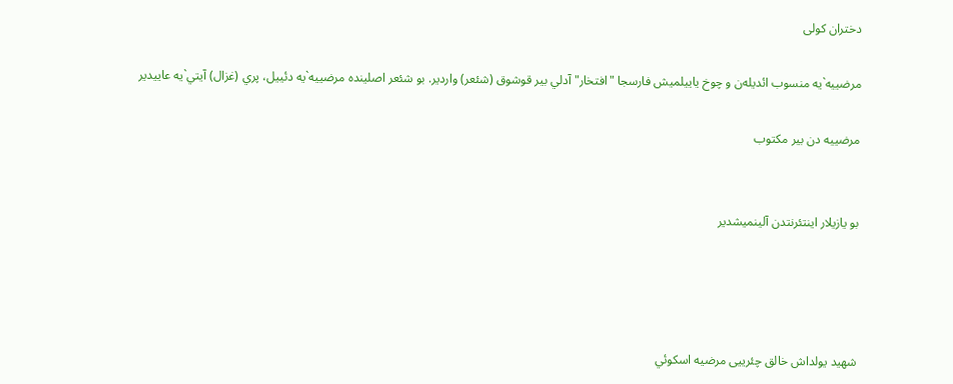دختران كولى

مرضييه`يه منسوب ائديله‌ن و چوخ ياييلميش فارسجا "افتخار" آدلي بير قوشوق (شئعر) واردير. بو شئعر اصلينده مرضييه`يه دئييل، پري (غزال) آيتي`يه عاييدير

مرضييه دن بير مكتوب


بو يازيلار اينتئرنتدن آلينميشدير




شهيد يولداش خالق چئرييى مرضيه اسكوئي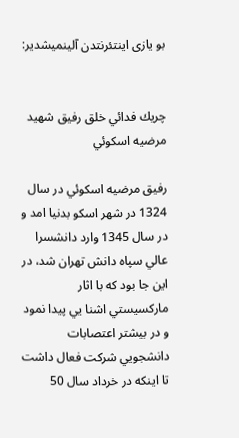بو يازى اينتئرنتدن آلينميشدير:


چريك فدائي خلق رفيق شهيد مرضيه اسكوئي

رفيق مرضيه اسكوئي در سال 1324 در شهر اسكو بدنيا امد و در سال 1345 وارد دانشسرا عالي سپاه دانش تهران شد، در اين جا بود كه با اثار ماركسيستي اشنا يي پيدا نمود و در بيشتر اعتصابات دانشجويي شركت فعال داشت تا اينكه در خرداد سال 50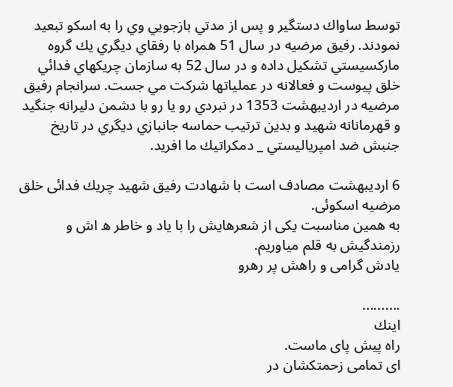توسط ساواك دستگير و پس از مدتي بازجويي وي را به اسكو تبعيد نمودند. رفيق مرضيه در سال 51 همراه با رفقاي ديگري يك گروه ماركسيستي تشكيل داده و در سال 52 به سازمان چريكهاي فدائي خلق پيوست و فعالانه در عملياتها شركت مي جست. سرانجام رفيق مرضيه در ارديبهشت 1353 در نبردي رو يا رو با دشمن دليرانه جنگيد و قهرمانانه شهيد و بدين ترتيب حماسه جانبازي ديگري در تاريخ جنبش ضد امپرياليستي _ دمكراتيك ما افريد.

6 ارديبهشت مصادف است با شهادت رفيق شهيد چريك فدائى خلق مرضيه اسكوئى.
به همين مناسبت يكى از شعرهايش را با ياد و خاطر ه اش و رزمندگيش به قلم مياوريم.
يادش گرامى و راهش پر رهرو

..........
اينك
راه پيش پاى ماست.
اى تمامى زحمتكشان در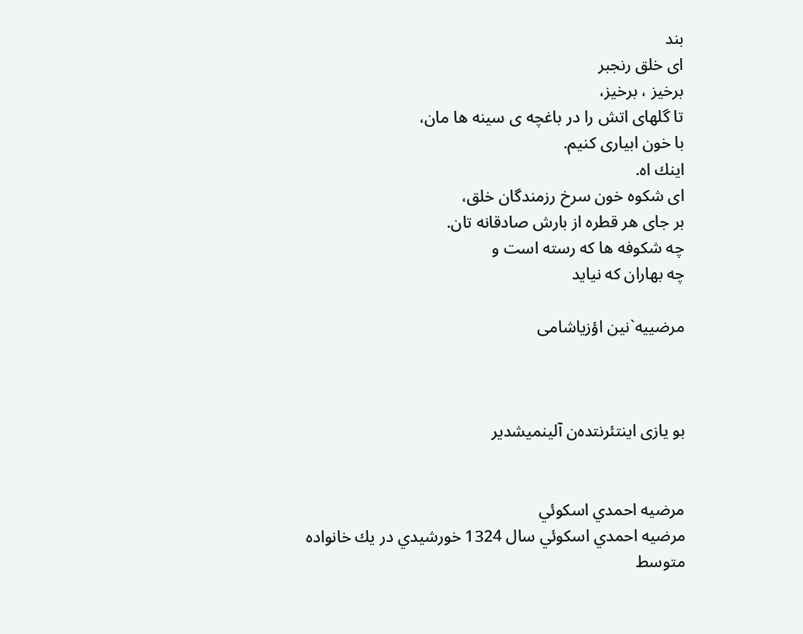بند
اى خلق رنجبر
برخيز ، برخيز،
تا گلهاى اتش را در باغچه ى سينه ها مان،
با خون ابيارى كنيم.
اينك اه.
اى شكوه خون سرخ رزمندگان خلق،
بر جاى هر قطره از بارش صادقانه تان.
چه شكوفه ها كه رسته است و
چه بهاران كه نيايد

مرضييه`نين اؤزياشامى



بو يازى اينتئرنتده‌ن آلينميشدير


مرضيه احمدي اسكوئي
مرضيه احمدي اسكوئي سال 1324 خورشيدي در يك خانواده متوسط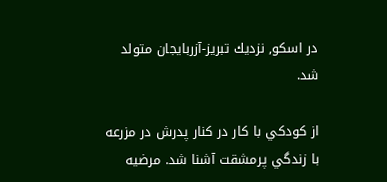در اسكو, نزديك تبريز-آزربايجان متولد شد.

از كودكي با كار در كنار پدرش در مزرعه با زندگي پرمشقت آشنا شد. مرضيه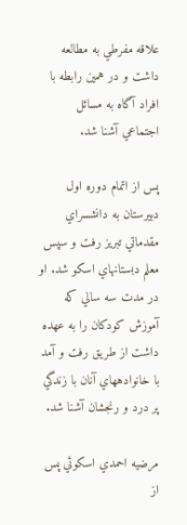علاقه مفرطي به مطالعه داشت و در همين رابطه با افراد آگاه به مسائل اجتماعي آشنا شد.

پس از اتمام دوره اول دبيرستان به دانشسراي مقدماتي تبريز رفت و سپس معلم دبستانهاي اسكو شد. او در مدت سه سالي كه آموزش كودكان را به عهده داشت از طريق رفت و آمد با خانوادههاي آنان با زندگي پر درد و رنجشان آشنا شد.

مرضيه احمدي اسكوئي پس از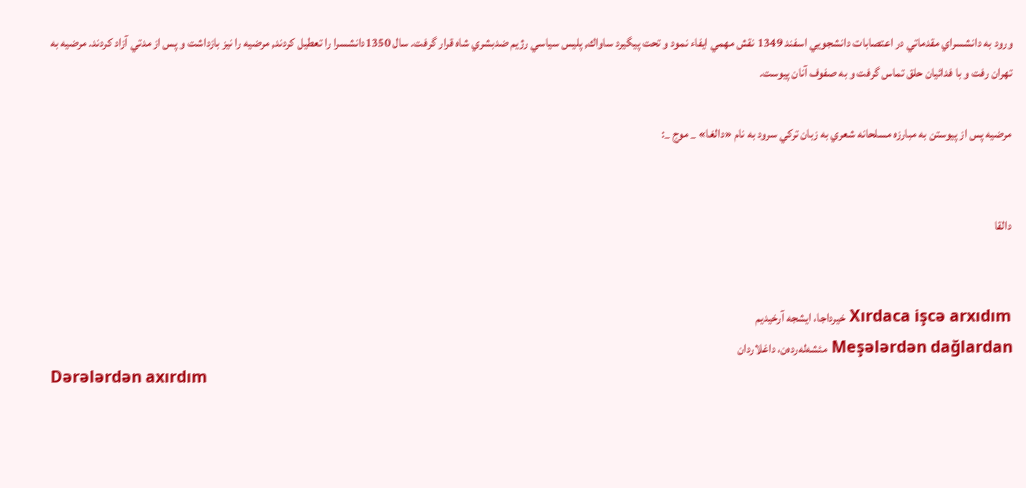ورود به دانشسراي مقدماتي در اعتصابات دانشجويي اسفند 1349 نقش مهمي ايفاء نمود و تحت پيگيرد ساواك, پليس سياسي رژيم ضدبشري شاه قرار گرفت. سال 1350دانشسرا را تعطيل كردند, مرضيه را نيز بازداشت و پس از مدتي آزاد كردند. مرضيه به تهران رفت و با فدائيان حلق تماس گرفت و به صفوف آنان پيوست.

مرضيه پس از پيوستن به مبارزه مسلحانه شعري به زبان تركي سرود به نام «دالغا» _ موج _:


دالقا


Xırdaca işcə arxıdım خيرداجا، ايشجه آرخيديم
Meşələrdən dağlardan مئشه‌له‌رده‌ن، داغلاردان
Dərələrdən axırdım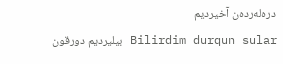دره‌له‌رده‌ن آخيرديم
Bilirdim durqun sular بيليرديم دورقون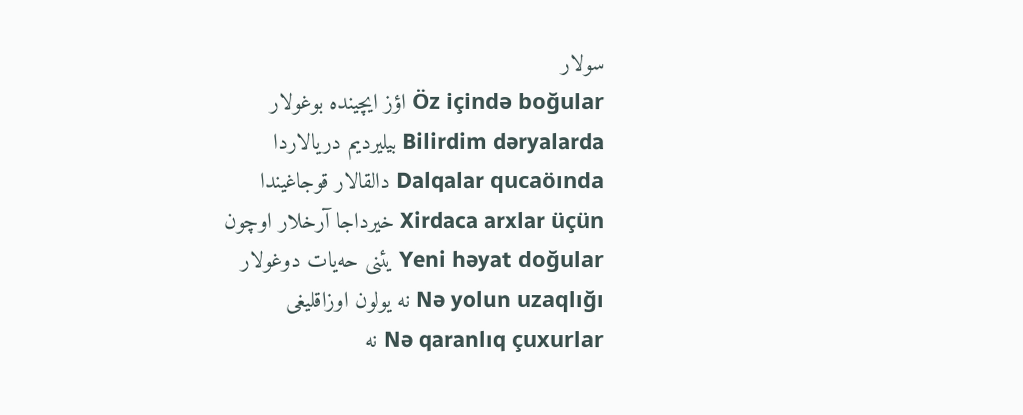سولار
Öz içində boğular اؤز ايچينده بوغولار
Bilirdim dəryalarda بيليرديم دريالاردا
Dalqalar qucaöında دالقالار قوجاغيندا
Xirdaca arxlar üçün خيرداجا آرخلار اوچون
Yeni həyat doğular يئنی حه‌يات دوغولار
Nə yolun uzaqlığı نه يولون اوزاقليغی
Nə qaranlıq çuxurlar نه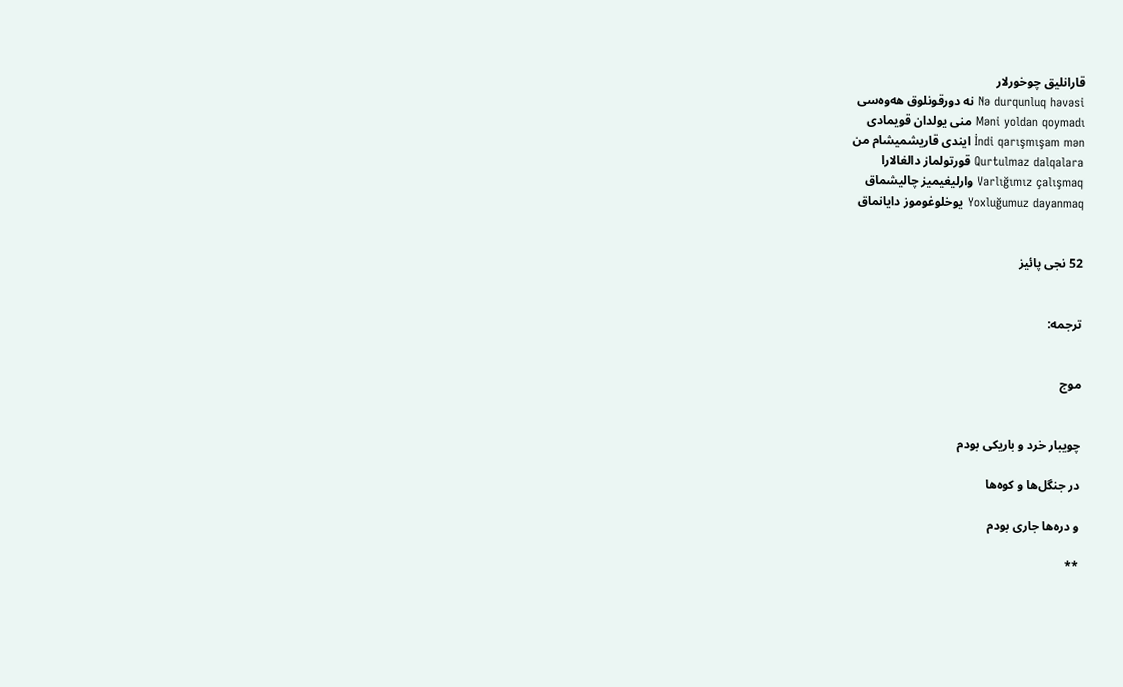قارانليق چوخورلار
Nə durqunluq həvəsi نه دورقونلوق هه‌وه‌سی
Məni yoldan qoymadı منی يولدان قويمادی
İndi qarışmışam mən ايندی قاريشميشام من
Qurtulmaz dalqalara قورتولماز دالغالارا
Varlığımız çalışmaq وارليغيميز چاليشماق
Yoxluğumuz dayanmaq يوخلوغوموز دايانماق


52 نجی پائيز


ترجمه:


موج


چويبار خرد و باريکی بودم

در جنگل‌ها و کوه‌ها

و دره‌ها جاری بودم

**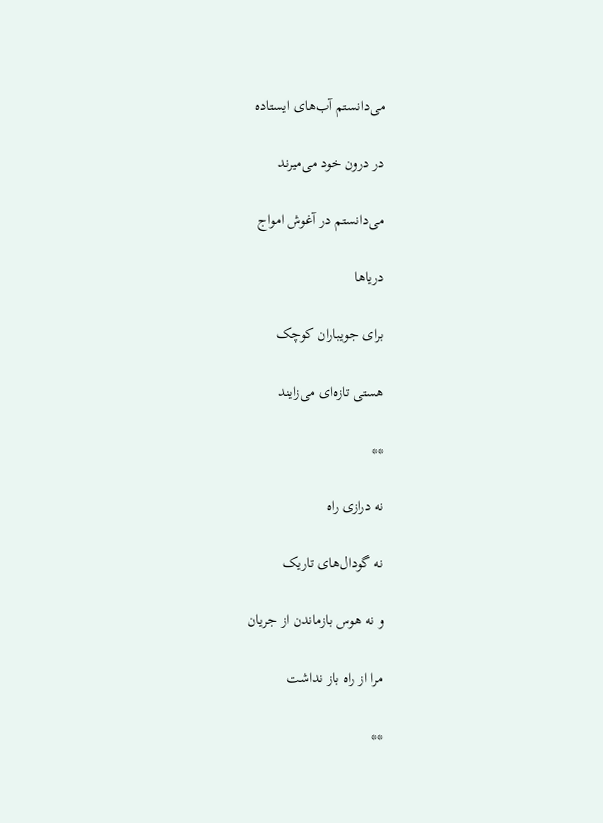می‌دانستم آب‌های ايستاده

در درون خود می‌ميرند

می‌دانستم در آغوش امواج

درياها

برای جويباران کوچک

هستی تازه‌ای می‌زايند

**

نه درازی راه

نه گودال‌های تاريک

و نه هوس بازماندن از جريان

مرا از راه باز نداشت

**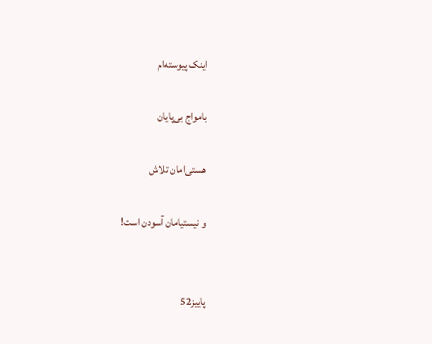اينک پيوسته‌ام

بامواج بی‌پايان

هستی‌امان تلاش

و نيستیا‌مان آسودن است!


پاييز52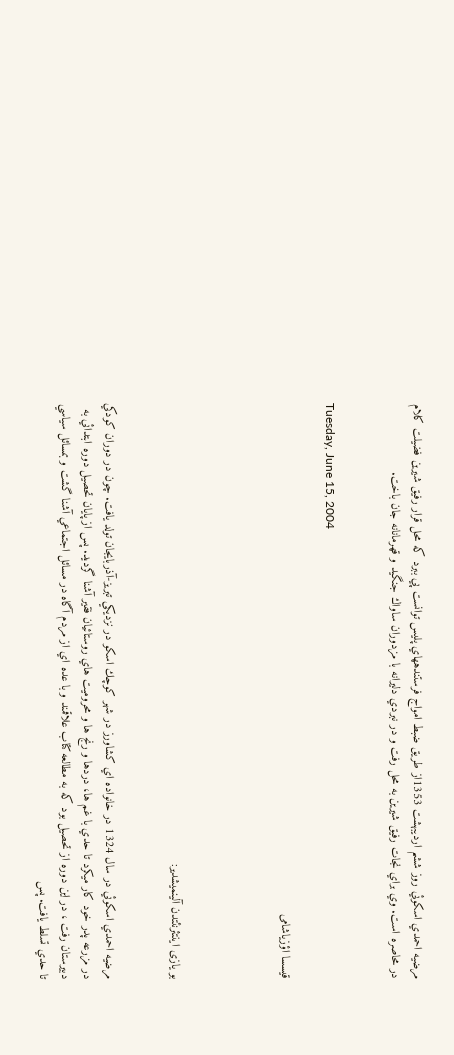مرضيه احمدي اسكوئي روز ششم ارديبهشت 1353از طريق ضبط امواج فرستندههاي پليس توانست پي ببرد كه محل قرار رفيق شيرين فضيلت كلام در محاصره است. وي براي نجات رفيق شيرين به محل رفت و در نبردي دليرانه با مزدوران ساواك جنگيد و قهرمانانه جان باخت.


Tuesday, June 15, 2004

قيسسا اؤزياشامى




بو يازى اينتئرنئتدن آلينميشدير:


مرضيه احمدي اسكوئي در سال 1324 در خانواده اي كشاورز در شهر كوچك اسكو در نزديكي تبريز-آذربايجان تولد يافت. چون در دوران كودكي در مزرعه پدر خود كار ميكرد تا حدي با غم ها، دردها و رنج ها و محروميت هاي روستائيان فقير آشنا گرديد. پس از پايان تحصيل دوره ابتدائي به دبيرستان رفت ، در اين دوره از تحصيل بود كه به مطالعه كتاب علاقمند و با عده اي از مردم آگاه در مسائل اجتماعي آشنا گشت و بمسائل سياسي تا حدي تسلط يافت. پس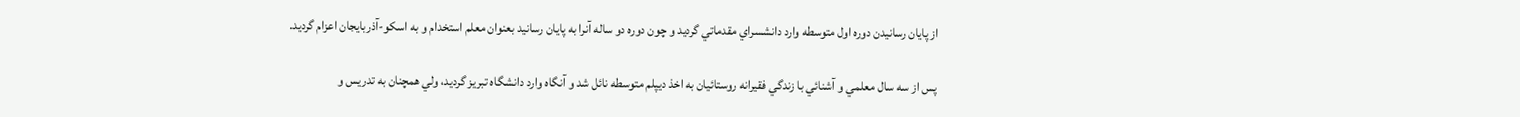از پايان رسانيدن دوره اول متوسطه وارد دانشسراي مقدماتي گرديد و چون دوره دو ساله آنرا به پايان رسانيد بعنوان معلم استخدام و به اسكو-آذربايجان اعزام گرديد.

پس از سه سال معلمي و آشنائي با زندگي فقيرانه روستائيان به اخذ ديپلم متوسطه نائل شد و آنگاه وارد دانشگاه تبريز گرديد، ولي همچنان به تدريس و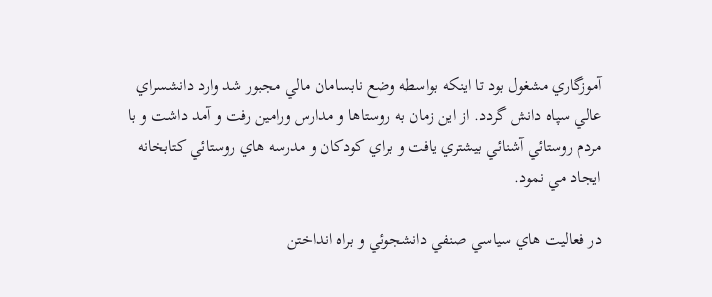آموزگاري مشغول بود تا اينكه بواسطه وضع نابسامان مالي مجبور شد وارد دانشسراي عالي سپاه دانش گردد. از اين زمان به روستاها و مدارس ورامين رفت و آمد داشت و با مردم روستائي آشنائي بيشتري يافت و براي كودكان و مدرسه هاي روستائي كتابخانه ايجاد مي نمود.

در فعاليت هاي سياسي صنفي دانشجوئي و براه انداختن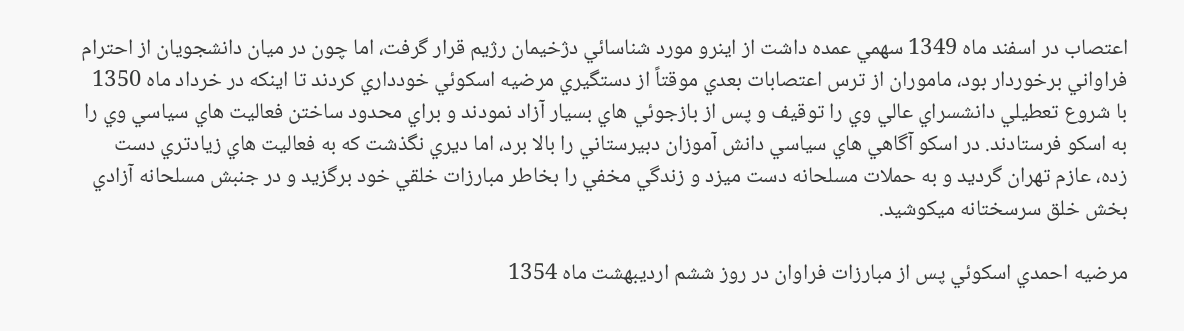اعتصاب در اسفند ماه 1349 سهمي عمده داشت از اينرو مورد شناسائي دژخيمان رژيم قرار گرفت، اما چون در ميان دانشجويان از احترام فراواني برخوردار بود، ماموران از ترس اعتصابات بعدي موقتاً از دستگيري مرضيه اسكوئي خودداري كردند تا اينكه در خرداد ماه 1350 با شروع تعطيلي دانشسراي عالي وي را توقيف و پس از بازجوئي هاي بسيار آزاد نمودند و براي محدود ساختن فعاليت هاي سياسي وي را به اسكو فرستادند. در اسكو آگاهي هاي سياسي دانش آموزان دبيرستاني را بالا برد، اما ديري نگذشت كه به فعاليت هاي زيادتري دست زده، عازم تهران گرديد و به حملات مسلحانه دست ميزد و زندگي مخفي را بخاطر مبارزات خلقي خود برگزيد و در جنبش مسلحانه آزادي بخش خلق سرسختانه ميكوشيد.

مرضيه احمدي اسكوئي پس از مبارزات فراوان در روز ششم ارديبهشت ماه 1354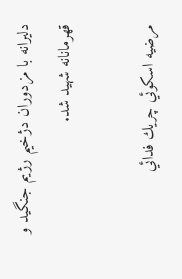دليرانه با مزدوران دژخيم رژيم جنگيد و قهرمانانه شهيد شد.

مرضيه اسكوئي چريك فدائي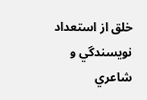خلق از استعداد نويسندگي و شاعري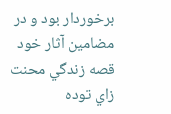برخوردار بود و در مضامين آثار خود قصه زندگي محنت زاي توده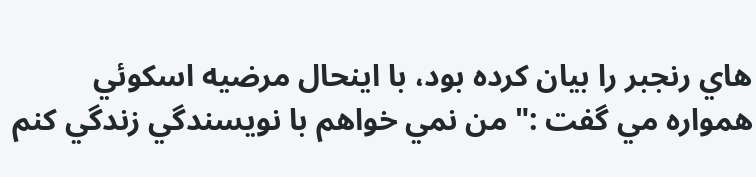هاي رنجبر را بيان كرده بود، با اينحال مرضيه اسكوئي همواره مي گفت :" من نمي خواهم با نويسندگي زندگي كنم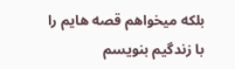بلكه ميخواهم قصه هايم را با زندگيم بنويسم